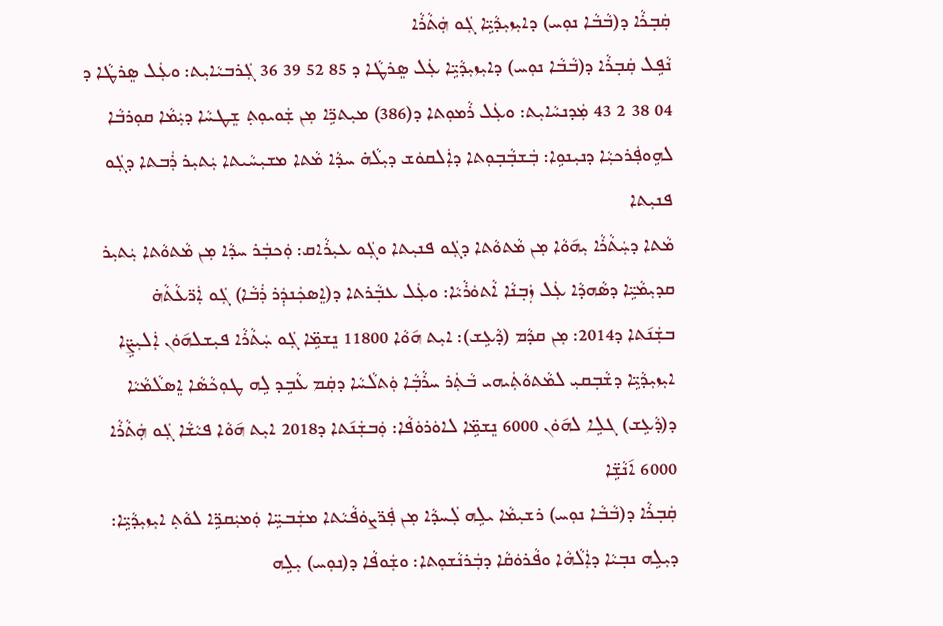ܩܲܒ݂ܪܵܐ ܕ(ܒܵܒܵܐ ܢܘܼܚ) ܕܐܝܼܙܝܼܕܵܝܹ̈ܐ ܓܲܘ ܗܲܬܵܪܵܐ
ܢܵܦܹܠ ܩܲܒ݂ܪܵܐ ܕ(ܒܵܒܵܐ ܢܘܼܚ) ܕܐܝܼܙܝܼܕܵܝܹ̈ܐ ܥܲܠ ܣܸܪܛܵܐ ܕ 85 52 39 36 ܓܲܪܒܝܵܐܝܼܬ: ܘܥܲܠ ܣܸܪܛܵܐ ܕ 04 38 2 43 ܡܲܕܢܚܵܐܝܼܬ: ܘܥܲܠ ܪܵܡܘܼܬܐ ܕ(386) ܡܝܼܬܖܹ̈ܐ ܡܼܢ ܫܲܘܝܘܼܬ݂ ܫܸܛܚܵܐ ܕܝܲܡܵܐ ܩܘܼܪܒܵܐ ܠܗܹܘܦܲܪܟܝܼܵܐ ܕܢܝܼܢܘܹܐ: ܒܲܫܒ݂ܵܒ݂ܘܼܬܐ ܕܐܲܠܩܘܿܫ ܕܝܼܠܵܗ̇ ܚܕܵܐ ܡܵܬܐ ܡܫܝܼܚܵܝܬܐ ܝܲܬܝܼܪ ܪܲܒܬܐ ܕܓܲܘ ܦܢܝܼܬܐ
ܡܵܬܐ ܕܚܲܬܵܪܵܐ ܝܼܗ݇ܘܵܐ ܡܼܢ ܡܵܬܘܵܬܐ ܕܓܲܘ ܦܢܝܼܬܐ ܘܓܲܘ ܥܝܼܪܵܐܩ: ܘܲܟܒܲܪ ܚܕܵܐ ܡܼܢ ܡܵܬܘܵܬܐ ܝܲܬܝܼܪ ܩܕܝܼܡܵܝܹ̈ܐ ܕܣܵܗܕܵܐ ܥܲܠ ܙܲܒ݂ܢܵܐ ܐܵܬܘܿܪܵܝܵܐ: ܘܥܲܠ ܥܒ݂ܵܪܬܐ ܕ(ܐܸܣܟܲܢܕܲܪ ܪܲܒܵܐ) ܓܲܘ ܐܲܖ̈ܥܵܬܵܗ̇
ܒܫܲܢ݇ܬܐ ܕ2014: ܡܼܢ ܩܕܵܡ (ܕܵܥܹܫ): ܐܝܼܬ ܗ݇ܘܵܐ 11800 ܢܸܫܡܹ̈ܐ ܓܲܘ ܚܲܬܵܪܵܐ ܦܝܼܫܠܗ݇ܘܿܢ ܐܲܠܝܼܨܹ̈ܐ ܐܝܼܙܝܼܕܵܝܹ̈ܐ ܕܫܵܒ݂ܩܝܼ ܠܡܵܬܘܵܬܲܝܗܝ ܒܵܬܲܪ ܚܪܵܒ݂ܵܐ ܘܲܬܠܵܚܵܐ ܕܩܲܡ ܥܵܒܹܕ ܠܹܗ ܛܘܼܟܵܣܵܐ ܐܸܣܠܵܡܵܝܵܐ ܕ(ܕܵܥܹܫ) ܓܠܹܐ ܠܗ݇ܘܿܢ 6000 ܢܸܫܡܹ̈ܐ ܠܐܘܿܪܘܿܦܵܐ: ܘܲܒܫܲܢ݇ܬܐ ܕ2018 ܐܝܼܬ ܗ݇ܘܵܐ ܦܝܵܫܵܐ ܓܲܘ ܗܲܬܵܪܵܐ 6000 ܐ݇ܢܵܫܹ̈ܐ
ܩܲܒ݂ܪܵܐ ܕ(ܒܵܒܵܐ ܢܘܼܚ) ܪܫܝܼܡܵܐ ܝܠܹܗ ܠܲܚܕܵܐ ܡܼܢ ܦܲܖ̈ܨܘܿܦܵܝܵܬܐ ܡܫܲܒܚܹ̈ܐ ܘܲܡܝܲܩܖܹ̈ܐ ܠܘܵܬ݂ ܐܝܼܙܝܼܕܵܝܹ̈ܐ: ܕܝܼܠܹܗ ܢܒ݂ܝܵܐ ܕܐܲܠܵܗܵܐ ܘܦܵܪܘܿܩܵܐ ܕܒܲܪܢܵܫܘܼܬܐ: ܘܫܲܘܦܵܐ ܕ(ܢܘܼܚ) ܝܼܠܹܗ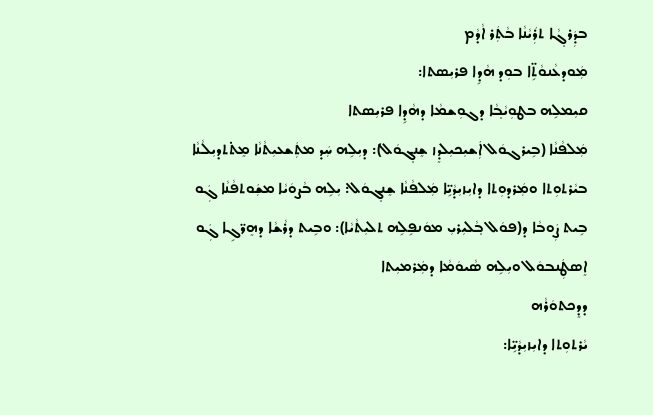ܒܕܲܪܓ݂ܵܐ ܬܪܲܝܵܢܵܐ ܒܵܬܲܪ ܐܵܕܵܡ
ܡܲܘܕܥܵܢܘܵܬܹ̈ܐ ܒܘܼܕ ܗܵܕܹܐ ܦܪܝܼܣܬܐ:
ܩܝܼܡܠܹܗ ܒܛܘܼܝܵܒ݂ܵܐ ܕܓܘܼܫܡܵܐ ܕܗܵܕܹܐ ܦܪܝܼܣܬܐ
ܡܲܠܦܵܢܵܐ (ܒܹܝܪܓܘܿܠ ܐܲܫܝܼܟܝܼܠܕܸܙ ܫܸܢܓ݂ܘܿܠ): ܕܝܼܠܹܗ ܚܲܕ ܡܬܲܫܥܝܼܬܵܢܵܐ ܡܸܬ̇ܬܕܝܼܠܵܢܵܐ ܒܝܵܪܬܘܼܬܐ ܘܡܲܪܕܘܼܬܐ ܕܐܝܼܙܝܼܕܵܝܹ̈ܐ ܡܲܠܦܵܢܵܐ ܫܸܢܓ݂ܘܿܠ: ܝܼܠܹܗ ܒܵܨܘܿܝܵܐ ܡܫܲܘܬܦܵܢܵܐ ܓܲܘ ܒܹܝܬ ܨܲܘܒܵܐ ܕ(ܦܘܿܠ ܒ݂ܵܠܝܼܪܝܼ ܡܘܿܢܦܹܠܹܗ ܬܠܝܼܬܵܝܵܐ): ܘܒܹܝܬ ܕܪܵܫܵܐ ܕܗܸܖ̈ܓܹܐ ܓܲܘ ܐܸܣܛܲܢܒܘܿܠ ܘܝܼܠܹܗ ܣܵܝܘܿܡܵܐ ܕܡܲܪܡܝܼܬܐ
ܕܕܸܟܬܘܿܪܵܗ
ܝܵܪܬܘܼܬܐ ܕܐܝܼܙܝܼܕܵܝܹ̈ܐ: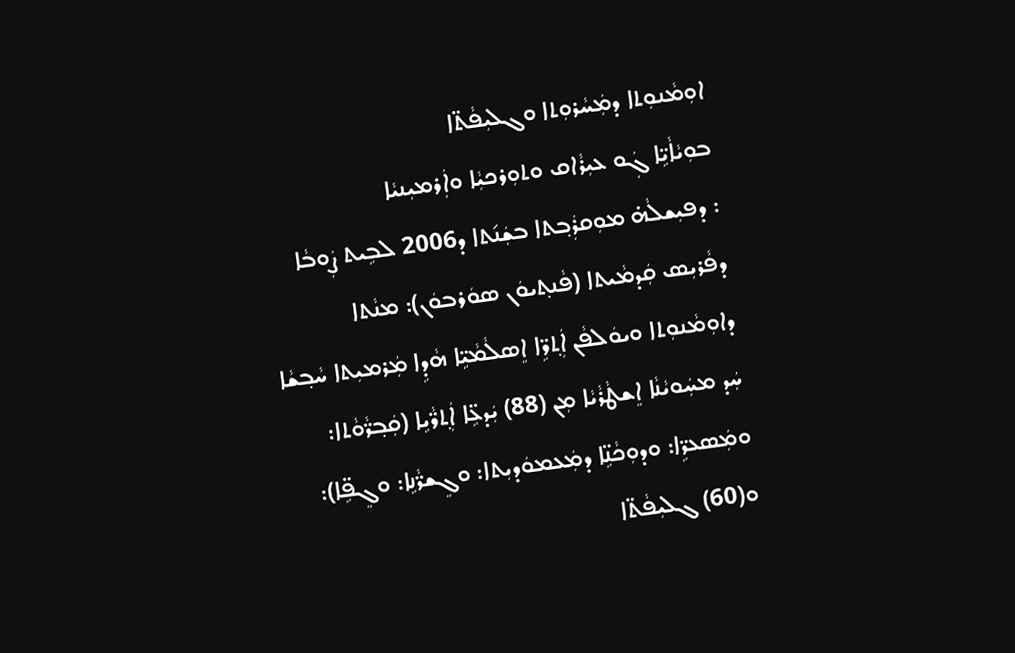ܐܘܼܡܵܢܘܼܬܐ ܕܡܲܚܵܪܘܼܬܐ ܘܓܠܝܼܦܵܬ̈ܐ
ܒܘܼܝܵܐܵܝܹ̈ܐ ܓܲܘ ܥܝܼܪܵܐܩ ܘܬܘܼܪܟܝܼܵܐ ܘܐܲܪܡܝܼܢܝܵܐ
: ܕܦܝܼܫܠܵܗ̇ ܡܘܼܩܪܲܒ݂ܬܐ ܒܫܲܢ݇ܬܐ ܕ2006 ܠܒܹܝܬ ܨܲܘܒܵܐ ܕܦܵܪܝܼܣ ܩܲܕܡܵܝܬܐ (ܦܵܢܬ݂ܝܘܿܢ ܣܘܿܪܒܘܿܢ): ܡܢܵܬܐ ܕܐܘܼܡܵܢܘܼܬܐ ܘܝܘܿܠܦܵܢ ܐܲܬ݂ܖܹ̈ܐ ܐܸܣܠܵܡܵܝܹ̈ܐ ܗܵܕܹܐ ܡܲܪܡܝܼܬܐ ܚܵܒ݂ܫܵܐ ܚܲܕ ܡܚܲܘܝܵܢܵܐ ܐܸܫܛܵܪܵܝܵܐ ܡܼܢ (88) ܝܲܕܥܹ̈ܐ ܐܲܬ݂ܖ̈ܵܝܹܐ (ܩܲܒ݂ܖ̈ܵܘܵܬܐ: ܘܡܲܣܥܖܹ̈ܐ: ܘܕܘܼܟܵܢܹ̈ܐ ܕܡܲܥܡܘܿܕܝܼܬܐ: ܘܓܸܫܖ̈ܵܢܹܐ: ܘܓܸܦܹ̈ܐ): ܘ(60) ܓܠܝܼܦܵܬ̈ܐ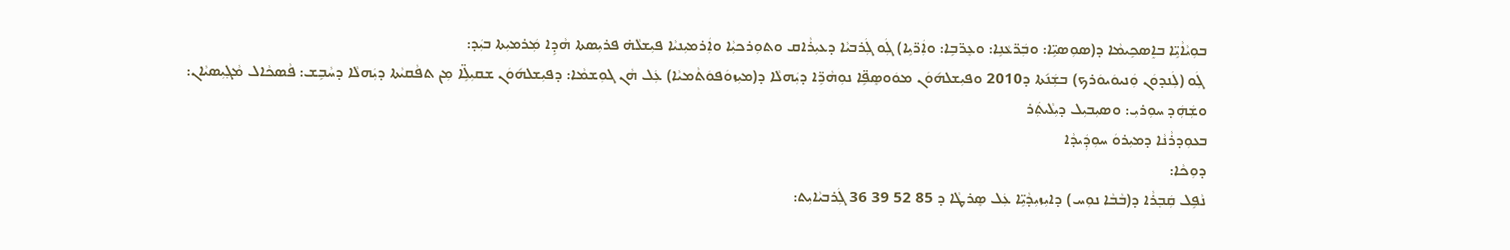ܒܘܼܝܵܐܵܝܹ̈ܐ ܒܐܸܣܟܹܝܡܵܐ ܕ(ܣܘܼܣܝܹ̈ܐ: ܘܒܲܖ̈ܥܵܢܹܐ: ܘܥܸܖ̈ܒܹܐ: ܘܐܲܖ̈ܝܹܐ) ܓܲܘ ܓܲܪܒܝܵܐ ܕܥܝܼܪܵܐܩ ܘܬܘܼܪܟܝܼܵܐ ܘܐܲܪܡܝܼܢܝܵܐ ܦܝܼܫܠܵܗ̇ ܦܪܝܼܣܬܐ ܗܵܕܹܐ ܡܲܪܡܝܼܬܐ ܒܝܲܕ:
 ܓܲܘ (ܠܲܢܕܘܿܢ ܘܲܢܝܘܿܝܘܿܪܟ) ܒܫܲܢ݇ܬܐ ܕ2010 ܘܦܝܼܫܠܗ݇ܘܿܢ ܡܘܿܘܣܸܦܹ̈ܐ ܢܘܼܗܵܖܹ̈ܐ ܕܝܲܗܠܵܐ ܕ(ܡܝܼܙܘܿܦܘܿܬܵܡܝܵܐ) ܥܲܠ ܗܵܢ ܓܘܼܫܡܵܐ: ܕܦܝܼܫܠܗ݇ܘܿܢ ܫܩܝܼܠܹ̈ܐ ܡܼܢ ܬܦܵܩܝܵܬܐ ܕܝܲܗܠܵܐ ܕܚܵܒܹܫ: ܦܵܣܟܵܐܠ ܡܵܓ݂ܝܼܣܝܵܐܢ: ܘܫܲܗܲܕ ܚܘܼܪܝܼ: ܘܣܝܼܒܝܼܠ ܕܝܼܠܵܝܬܲܪ
ܒܥܘܼܕܪܵܢܵܐ ܕܡܝܼܪܘܿ ܚܘܼܕܲܝܕܵܐ
ܕܘܼܟܵܐ:
ܢܵܦܹܠ ܩܲܒ݂ܪܵܐ ܕ(ܒܵܒܵܐ ܢܘܼܚ) ܕܐܝܼܙܝܼܕܵܝܹ̈ܐ ܥܲܠ ܣܸܪܛܵܐ ܕ 85 52 39 36 ܓܲܪܒܝܵܐܝܼܬ: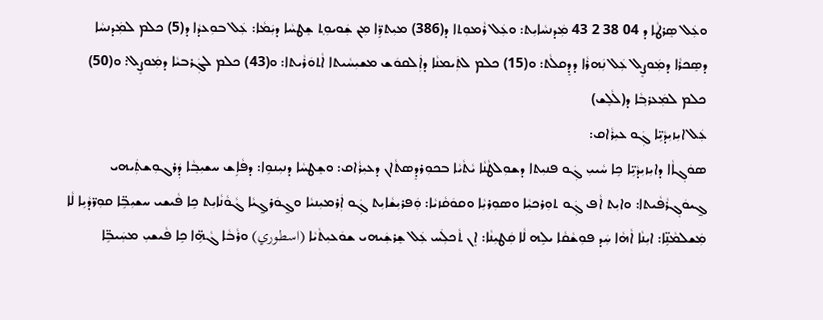ܘܥܲܠ ܣܸܪܛܵܐ ܕ 04 38 2 43 ܡܲܕܢܚܵܐܝܼܬ: ܘܥܲܠ ܪܵܡܘܼܬܐ ܕ(386) ܡܝܼܬܖܹ̈ܐ ܡܼܢ ܫܲܘܝܘܼܬ݂ ܫܸܛܚܵܐ ܕܝܲܡܵܐ: ܥܲܠ ܒܘܼܥܕܵܐ ܕ(5) ܟܠܡ ܠܡܲܕܢܚܵܐ ܕܣܸܟܪܵܐ ܕܡܲܘܨܸܠ ܥܲܠ ܢܲܗܪܵܐ ܕܕܸܩܠܵܬ: ܘ(15) ܟܠܡ ܠܬܲܝܡܢܵܐ ܕܐܲܠܩܘܿܫ ܡܫܝܼܚܵܝܬܐ ܐܵܬܘܿܪܵܝܬܐ: ܘ(43) ܟܠܡ ܠܓܲܪܒܝܵܐ ܕܡܲܘܨܸܠ: ܘ(50) ܟܠܡ ܠܡܲܥܪܒ݂ܵܐ ܕ(ܠܵܠܸܫ)
ܥܲܠ ܐܝܼܙܝܼܕܵܝܹ̈ܐ ܓܲܘ ܥܝܼܪܵܐܩ:
ܣܘܿܓ݂ܐܵܐ ܕܐܝܼܙܝܼܕܵܝܹ̈ܐ ܟܹܐ ܚܵܝܝܼ ܓܲܘ ܦܢܝܼܬܐ ܕܫܘܼܠܛܵܢܵܐ ܝܵܬܵܝܵܐ ܒܟܘܼܪܕܸܣܬܵܐܢ ܕܥܝܼܪܵܐܩ: ܘܫܸܛܚܵܐ ܕܢܝܼܢܘܹܐ: ܕܦܵܐܹܫ ܚܫܝܼܒ݂ܵܐ ܕܲܪܓܘܼܫܬܲܝܗܝ ܓ̰ܝܘܿܓ݂ܪܵܦܵܝܬܐ: ܘܐܝܼܬ ܐܵܦ ܓܲܘ ܬܘܼܪܟܝܼܵܐ ܘܣܘܼܪܝܼܵܐ ܘܩܘܿܩܵܙܝܵܐ: ܘܲܦܪܝܼܫܵܐܝܼܬ ܓܲܘ ܐܲܪܡܝܼܢܝܵܐ ܘܓ̰ܘܿܪܓ̰ܝܵܐ ܓܵܘܵܢܵܐܝܼܬ ܟܹܐ ܦܵܝܫܝ ܚܫܝܼܒܹ̈ܐ ܩܘܼܖ̈ܕܵܝܹܐ ܠܵܐ ܡܲܫܠܡܵܢܹ̈ܐ: ܐܝܼܢܵܐ ܐܵܗܵܐ ܚܲܕ ܦܘܼܫܵܩܵܐ ܝܠܹܗ ܠܵܐ ܩܲܛܝܼܢܵܐ: ܐܸܢ ܬܵܟܠܲܚ ܥܲܠ ܫܸܪܫܲܝܗܝ ܫܘܿܥܝܼܬܵܝܵܐ (اسطوري) ܘܪܵܒܵܐ ܓܵܗܹ̈ܐ ܟܹܐ ܦܵܝܫܝܼ ܡܚܲܝܒܹ̈ܐ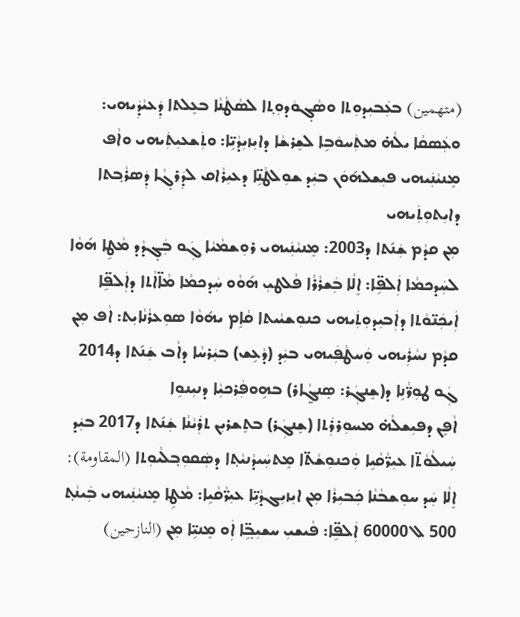(متهمين) ܒܥܲܒܝܼܕܘܼܬܐ ܘܣܵܓ݂ܘܿܕܘܼܬ݂ܐ ܠܣܵܛܵܢܵܐ ܒܥܸܠܬܐ ܕܲܥܝܵܕܲܝܗܝ: ܘܥܲܣܩܵܐ ܝܠܵܗ̇ ܡܬܲܚܘܿܒܹܐ ܠܫܸܪܫܵܐ ܕܐܝܼܙܝܼܕܵܝܹ̈ܐ: ܘܬܲܫܥܝܼܬܲܝܗܝ ܘܐܵܦ ܡܸܢܝܵܢܲܝܗܝ ܦܝܼܫܠܗ݇ܘܿܢ ܒܝܲܕ ܫܘܼܠܛܵܢܹ̈ܐ ܕܥܝܼܪܵܐܩ ܠܕܲܪܓ݂ܵܐ ܕܲܣܪܵܒ݂ܬܐ ܕܐܝܼܬܘܼܬܲܝܗܝ
ܡܼܢ ܩܕܵܡ ܫܲܢ݇ܬܐ ܕ2003: ܡܸܢܝܵܢܲܝܗܝ ܪܘܼܫܡܵܝܵܐ ܓܲܘ ܒܲܓ݂ܕܵܕ ܡܵܛܹܐ ܗ݇ܘܵܐ ܠܚܲܕܟܡܵܐ ܐܲܠܦܹ̈ܐ: ܐܸܠܵܐ ܒܲܫܪܵܪܵܐ ܦܵܠܛܝܼ ܗ݇ܘܵܘ ܚܲܕܟܡܵܐ ܡܵܐ̈ܐܵܬܐ ܕܐܲܠܦܹ̈ܐ ܐܲܝܟܲܢ̈ܘܵܬܐ ܕܐܲܒܝܼܕܘܼܬܲܝܗܝ ܟܢܘܼܫܝܵܝܬܐ ܩܵܐܹܡ ܝܗ݇ܘܵܐ ܣܘܼܥܪܵܢܵܐܝܼܬ: ܐܵܦ ܡܼܢ ܩܕܵܡ ܢܚܵܪܲܝܗܝ ܘܲܚܛܵܦܲܝܗܝ ܒܝܲܕ (ܕܵܥܹܫ) ܒܝܲܪܚܵܐ ܕܐܵܒ ܫܲܢ݇ܬܐ ܕ2014 ܓܲܘ ܛܘܼܖ̈ܵܢܹܐ ܕ(ܫܸܢܓܲܪ: ܣܸܢܓ̰ܵܐܪ) ܒܗܹܘܦܲܪܟܝܼܵܐ ܕܢܝܼܢܘܹܐ
ܐܵܦܸܢ ܕܦܝܼܫܠܵܗ̇ ܡܚܘܼܪܪܲܬܐ (ܫܸܢܓܲܪ) ܒܬܸܫܪܝܼܢ ܬܪܲܝܵܢܵܐ ܫܲܢ݇ܬܐ ܕ2017 ܒܝܲܕ ܚܲܝܠܵܘܵܬ̈ܐ ܥܝܼܖ̈ܵܩܵܝܹܐ ܘܲܟܢܘܼܫܵܬ̈ܐ ܡܸܬܚܲܝܕܵܢܝܵܬ݂ܐ ܕܣܲܩܘܼܒ݂ܠܵܝܘܼܬܐ (المقاومة): ܐܸܠܵܐ ܚܲܕ ܚܘܼܫܒܵܢܵܐ ܟܲܒܝܼܪܵܐ ܡܼܢ ܐܝܼܙܝܼܓܕܵܝܹ̈ܐ ܥܝܼܖ̈ܵܩܵܝܹܐ: ܡܵܛܹܐ ܡܸܢܝܵܢܲܝܗܝ ܒܲܝܢܵܬ݂ 500 ܠ 60000 ܐܲܠܦܹ̈ܐ: ܦܵܝܫܝܼ ܚܫܝܼܒ݂ܹ̈ܐ ܐܲܘ ܡܸܢܝܹ̈ܐ ܡܼܢ (النازحين)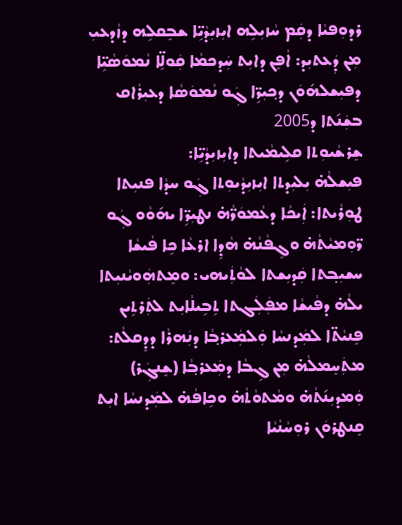ܪܕܘܼܦܝܵܐ ܕܩܲܡ ܚܵܙܝܼܠܹܗ ܐܝܼܙܝܼܕܵܝܹ̈ܐ ܫܒܸܩܠܹܗ ܕܙܵܕܥܝܼ ܡܼܢ ܕܲܥܬܝܼܕ: ܐܵܦܸܢ ܕܐܝܼܬ ܚܲܕܟܡܵܐ ܩܲܘܠܹ̈ܐ ܢܵܡܘܿܣܵܝܹ̈ܐ ܕܦܝܼܫܠܗ݇ܘܿܢ ܕܟ݂ܝܼܖܹ̈ܐ ܓܲܘ ܢܵܡܘܿܣܵܐ ܕܥܝܼܪܵܐܩ ܒܫܲܢ݇ܬܐ ܕ2005
ܫܸܪܫܵܝܘܼܬܐ ܩܠܹܝܡܵܝܬܐ ܕܐܝܼܙܝܼܕܵܝܹ̈ܐ:
ܦܝܼܫܠܵܗ̇ ܝܼܠܝܼܕܬܐ ܐܝܼܙܝܼܕܵܝܘܼܬܐ ܓܲܘ ܚܕܵܐ ܦܢܝܼܬܐ ܛܘܼܪܵܝܬܐ: ܐܲܝܟܵܐ ܕܥܵܡܘܿܖ̈ܵܗ̇ ܢܛܝܼܖܹ̈ܐ ܝܗ݇ܘܵܘ ܓܲܘ ܖ̈ܘܼܡܝܵܬܵܗ̇ ܘܓܸܦܵܢܵܗ̇ ܗܵܕܹܐ ܐܪܥܵܐ ܟܹܐ ܦܵܝܫܵܐ ܚܫܝܼܒ݂ܬܐ ܩܲܕܝܼܫܬܐ ܠܘܵܬܲܝܗܝ: ܘܡܸܬܗܲܘܝܵܢܝܼܬܐ ܝܠܵܗ̇ ܕܦܵܝܫܵܐ ܡܦܲܠܲܓܬܐ ܬܹܒܹܝܠܵܐܝܼܬ ܠܬܲܪܬܹܝܢ ܦܸܢܝܵܬ̈ܐ ܠܡܲܕܢܚܵܐ ܘܲܠܡܲܥܪܒ݂ܵܐ ܕܢܲܗܪܵܐ ܕܕܸܩܠܵܬ: ܡܬܲܚܸܡܠܵܗ̇ ܡܼܢ ܓܹܒܵܐ ܕܡܲܥܪܒ݂ܵܐ (ܫܸܢܓܲܪ) ܘܲܡܕܝܼܢ݇ܬܵܗ̇ ܘܡܵܬܘܵܬܵܗ̇ ܘܟܹܐܦܵܗ̇ ܠܡܲܕܢܚܵܐ ܐܝܼܬ ܩܸܢܛܪܘܿܢ ܪܘܼܚܵܢܵܝܵܐ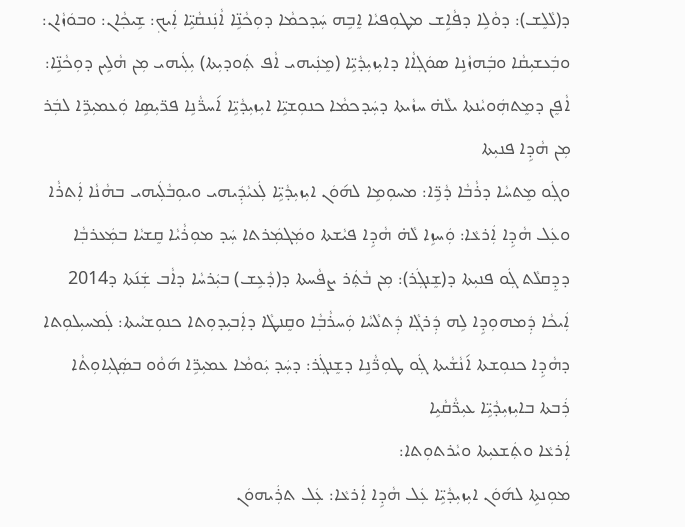ܕ(ܠܵܠܸܫ): ܕܘܵܠܹܐ ܕܦܵܐܹܫ ܡܛܘܼܦܝܵܐ ܐܸܒܹܗ ܚܲܕܟܡܵܐ ܕܘܼܟܵܢܹ̈ܐ ܐܵܢܲܢܩܵܝܹ̈ܐ ܐܲܝܟ݂: ܫܹܝܟ݂ܵܐܢ: ܘܒܘܿܙܵܐܢ: ܘܒܲܥܫܝܼܩܵܐ ܘܒܲܗܙܵܢܹܐ ܣܘܿܓ݂ܐܵܐ ܕܐܝܼܙܝܼܕܵܝܹ̈ܐ (ܡܸܢܲܝܗܝ ܐܵܦ ܬܲܘܕܝܼܬܐ) ܝܼܠܲܝܗܝ ܡܼܢ ܗܵܠܹܝܢ ܕܘܼܟܵܢܹ̈ܐ: ܐܵܦܸܢ ܕܡܸܬܗܲܘܝܵܢܬܐ ܝܠܵܗ̇ ܚܙܵܝܬܐ ܕܚܲܕܟܡܵܐ ܟܢܘܼܫܝܹ̈ܐ ܐܝܼܙܝܼܕܵܝܹ̈ܐ ܐ݇ܚܖ̈ܵܢܹܐ ܦܖ̈ܝܼܣܹܐ ܘܲܥܡܝܼܖܹ̈ܐ ܠܒܲܪ ܡܼܢ ܗܵܕܹܐ ܦܢܝܼܬܐ
ܘܓܲܘ ܡܸܬܚܵܐ ܕܪܵܒܵܐ ܕܵܖܹ̈ܐ: ܡܚܘܼܡܹܐ ܠܗ݇ܘܿܢ ܐܝܼܙܝܼܕܵܝܹ̈ܐ ܠܲܥܝܵܕܲܝܗܝ ܘܝܘܼܒܵܠܲܝܗܝ ܒܗܵܢܵܐ ܐܲܬܪܵܐ ܘܥܲܠ ܗܵܕܹܐ ܐܲܪܥܵܐ: ܘܲܚܙܹܐ ܠܵܗ̇ ܗܵܕܹܐ ܦܝܵܫܬܐ ܘܡܲܓܡܲܪܬܐ ܚܲܕ ܡܘܼܪܵܝܵܐ ܩܸܫܝܵܐ ܒܡܲܥܪܒ݂ܵܐ ܕܕܸܩܠܵܬ ܓܲܘ ܦܢܝܼܬܐ ܕ(ܫܸܢܓܲܪ): ܡܼܢ ܒܵܬܲܪ ܨܦܵܚܬܐ ܕ(ܕܵܥܹܫ) ܒܝܲܪܚܵܐ ܕܐܵܒ ܫܲܢ݇ܬܐ ܕ2014 ܐܲܝܟܵܐ ܕܲܡܗܘܼܕܹܐ ܠܹܗ ܕܲܪܓ݂ܵܐ ܕܲܬܠܵܚܵܐ ܘܲܚܪܵܒ݂ܵܐ ܘܩܸܢܛܵܐ ܕܐܲܒܝܼܕܘܼܬܐ ܟܢܘܼܫܝܵܝܬܐ: ܠܲܡܚܝܼܠܘܼܬܐ ܕܗܵܕܹܐ ܟܢܘܼܫܬܐ ܐ݇ܢܵܫܵܝܬܐ ܓܲܘ ܛܘܼܖ̈ܵܢܹܐ ܕܫܸܢܓܲܪ: ܕܚܲܕ ܝܲܘܡܵܐ ܥܡܝܼܖܹ̈ܐ ܗ݇ܘܵܘ ܒܣܲܓܝܼܐܘܼܬܵܐ ܪܲܒܬܐ ܒܐܝܼܙܝܼܕܵܝܹ̈ܐ ܥܝܼܖ̈ܵܩܵܝܹܐ
ܐܲܪܥܵܐ ܘܬܲܫܥܝܼܬܐ ܘܝܵܪܬܘܼܬܐ:
ܡܘܼܢܬܹܐ ܠܗ݇ܘܿܢ ܐܝܼܙܝܼܕܵܝܹ̈ܐ ܥܲܠ ܗܵܕܹܐ ܐܲܪܥܵܐ: ܥܲܠ ܬܪܲܝܗܘܿܢ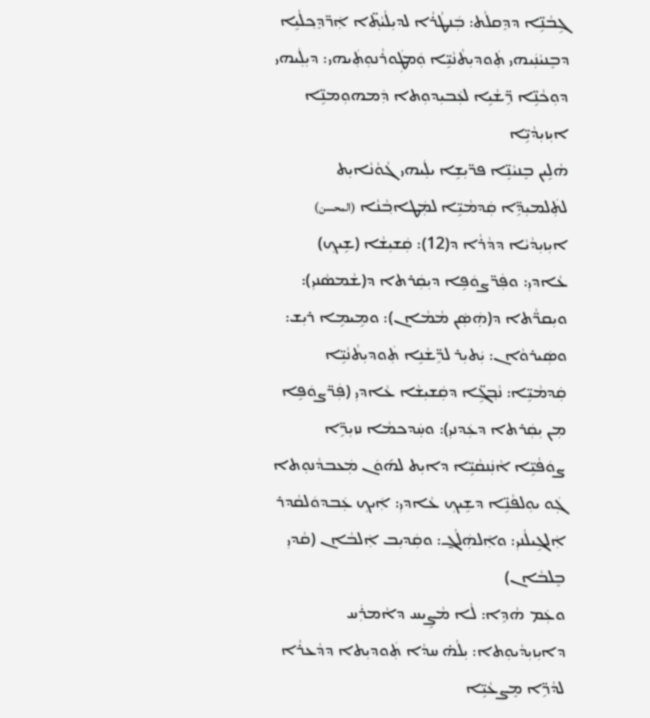ܓܹܒܵܢܹ̈ܐ ܕܕܸܩܠܵܬ: ܒܲܢܛܵܪܵܐ ܠܕܝܼܠܵܝܵܬ݂̈ܐ ܐܲܖ̈ܕܸܟ݂ܠܵܝܹܐ ܕܒܸܢܝܵܢܲܝܗܝ ܬܲܘܕܝܼܬܵܢܵܝܹ̈ܐ ܘܲܡܛܲܘܪܵܢܘܼܬܲܝܗܝ: ܕܝܼܠܲܝܗܝ ܕܘܼܟܵܢܹ̈ܐ ܖܹ̈ܫܵܝܹܐ ܠܥܲܒܝܼܕܘܼܬܐ ܕܲܡܗܘܼܡܢܹ̈ܐ ܐܝܼܙܝܼܕܵܝܹ̈ܐ
ܗܵܠܹܝܢ ܒܸܢܝܵܢܹ̈ܐ ܦܖ̈ܝܼܫܹܐ ܝܠܲܝܗܝ ܓܵܘܵܢܵܐܝܼܬ ܠܬܲܠܡܝܼܕܹ̈ܐ ܩܲܕܡܵܝܹ̈ܐ ܠܡܲܛܐܒ݂ܵܢܵܐ (المحسن) ܐܝܼܙܝܼܕܵܝܵܐ ܕܕܵܪܵܐ ܕ(12): ܩܲܫܝܼܫܵܐ (ܫܹܝܟ݂) ܥܵܐܕܝܼ: ܘܦܲܖ̈ܨܘܿܦܹܐ ܕܝܼܩܲܪܬܐ ܕ(ܫܵܡܣܵܢܝܼ): ܘܝܼܩܖ̈ܵܬܐ ܕ(ܗܲܣܲܢ ܡܵܡܵܐܢ): ܘܡܹܝܡܹܐ ܪܝܼܫ: ܘܣܲܝܪܘܵܐܢ: ܝܲܬܝܼܪ ܠܖܹ̈ܫܵܢܹܐ ܬܲܘܕܝܼܬܵܢܵܝܹ̈ܐ ܩܲܕܡܵܝܹ̈ܐ: ܢܵܒ݂ܓܹ̈ܐ ܕܩܲܫܝܼܫܵܐ ܥܵܐܕܝܼ (ܦܲܖ̈ܨܘܿܦܹܐ ܡܼܢ ܝܼܩܲܪܬܐ ܕܥܲܕܢܝܼ): ܘܚܲܕܟܡܵܐ ܢܙܝܼܖܹ̈ܐ ܨܘܿܦܵܝܹ̈ܐ ܐܵܢܲܢܩܵܝܹ̈ܐ ܕܐܝܼܬ ܠܗ݇ܘܿܢ ܡܲܥܒܕܵܢܘܼܬܐ ܓܲܘ ܝܘܼܠܦܵܢܹ̈ܐ ܕܫܹܝܟ݂ ܥܵܐܕܝܼ: ܐܲܝܟ݂ ܥܲܒܕܘܿܠܩܵܕܪ ܐܲܠܓܹܝܠܵܢܝܼ: ܘܐܲܠܗܲܠܵܓ̰: ܘܩܲܕܝܼܒ ܐܲܠܒܵܐܢ (ܩܵܕܝܼ ܒܸܠܒܵܐܢ)
ܘܥܲܡ ܗܵܕܹܐ: ܠܵܐ ܡܵܨܹܝܚ ܕܐܵܡܪܲܚ ܕܐܝܼܙܝܼܕܵܝܘܼܬܐ: ܝܼܠܵܗ̇ ܚܕܵܐ ܬܲܘܕܝܼܬܐ ܕܕܵܥܪܵܐ ܠܕܵܖܹ̈ܐ ܡܸܨܥܵܝܹ̈ܐ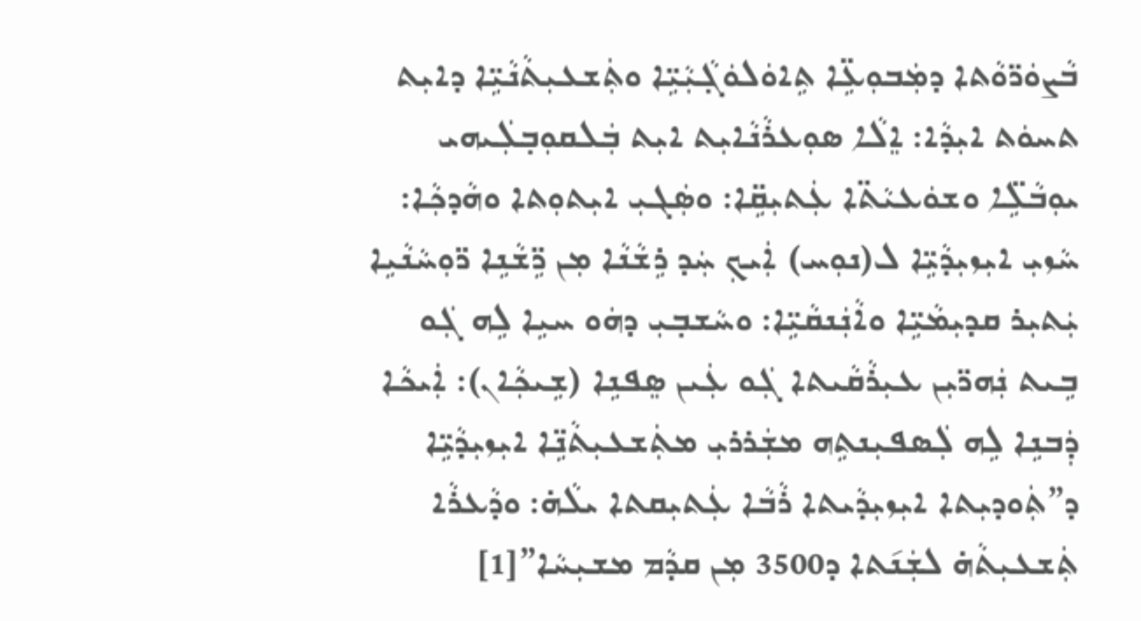ܒܵܨܘܿܖ̈ܘܵܬܐ ܕܡܲܒܘܼܥܹ̈ܐ ܬܹܐܘܿܠܘܿܓ݂ܵܝܼܵܝܹ̈ܐ ܘܬܲܫܥܝܼܬܵܢܵܝܹ̈ܐ ܕܐܝܼܬ ܬܚܘܿܬ ܐܝܼܕܵܐ: ܐܸܠܵܐ ܣܘܼܥܪܵܢܵܐܝܼܬ ܐܝܼܬ ܒܲܠܩܘܼܒ݂ܠܲܝܗܝ ܝܘܼܒܵܠܹ̈ܐ ܘܫܘܿܥܝܵܬ̈ܐ ܥܲܬܝܼܩܹ̈ܐ: ܘܣܲܓܝܼ ܐܝܼܬܘܼܬܐ ܘܗܵܕܟ݂ܵܐ: ܚܵܙܝܼ ܐܝܼܙܝܼܕܵܝܹ̈ܐ ܠ(ܢܘܼܚ) ܐܲܝܟ݂ ܚܲܕ ܪܹܫܵܢܵܐ ܡܼܢ ܖܹ̈ܫܵܢܹܐ ܖ̈ܘܼܚܵܢܵܝܹܐ ܝܲܬܝܼܪ ܩܕܝܼܡܵܝܹ̈ܐ ܘܐܵܢܲܢܩܵܝܹ̈ܐ: ܘܚܵܫܒ݂ܝܼ ܕܗܿܘ ܚܝܹܐ ܠܹܗ ܓܲܘ ܒܹܝܬ ܢܲܗܖ̈ܝܼܢ ܥܝܼܪܵܩܵܝܬܐ ܓܲܘ ܥܲܝܢ ܣܸܦܢܹܐ (ܫܹܝܟ݂ܵܐܢ): ܐܲܝܟܵܐ ܕܲܒܢܹܐ ܠܹܗ ܠܲܣܦܝܼܢܬܹܗ ܡܫܲܪܪܝܼ ܡܬܲܫܥܝܼܬܵܢܹ̈ܐ ܐܝܼܙܝܼܕܵܝܹ̈ܐ ܕ”ܬܲܘܕܝܼܬܐ ܐܝܼܙܝܼܕܵܝܬܐ ܪܵܒܵܐ ܥܲܬܝܼܩܬܐ ܝܠܵܗ̇: ܘܕܵܥܪܵܐ ܬܲܫܥܝܼܬܵܗ̇ ܠܫܲܢ݇ܬܐ ܕ3500 ܡܼܢ ܩܕܵܡ ܡܫܝܼܚܵܐ”[1]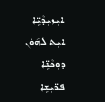ܐܝܼܙܝܼܕܵܝܹ̈ܐ ܐܝܼܬ ܠܗ݇ܘܿܢ ܕܘܼܟܵܢܹ̈ܐ ܦܖ̈ܝܼܫܹܐ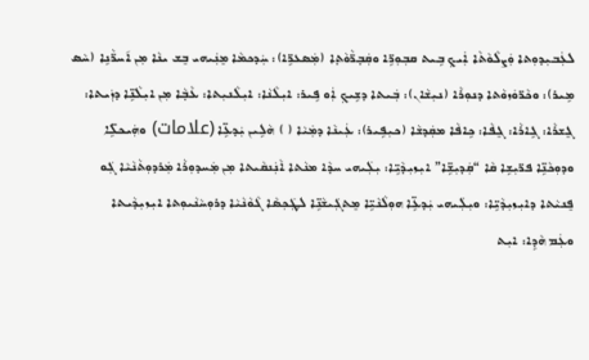ܠܥܲܒܝܼܕܘܼܬܐ ܘܲܨܠܵܘܵܬܵܐ ܐܲܝܟ݂ ܒܹܝܬ ܩܒܼܘܼܖܹ̈ܐ ܘܩܲܒ݂ܖ̈ܵܘܵܬ݂ܐ (ܡܲܣܥܖܹ̈ܐ): ܚܲܕܟܡܵܐ ܡܸܢܲܝܗܝ ܒܸܫ ܝܢܵܐ ܡܼܢ ܐ݇ܚܖ̈ܵܢܹܐ (ܚܵܣ ܡܹܝܪ): ܘܟܵܖ̈ܘܿܙܘܵܬܐ ܕܢܘܼܪܵܐ (ܢܝܼܫܵܐܢ): ܒܲܝܬܐ ܕܫܹܝܟ݂ ܐܲܘ ܦܹܝܪ: ܐܝܼܠܵܢܵܐ: ܐܝܼܠܵܢܝܼܬܐ: ܥܵܒ݂ܵܐ ܡܼܢ ܐܝܼܠܵܢܹ̈ܐ ܕܙܲܝܬܐ: ܓܸܫܪܵܐ: ܓܹܐܪܵܐ: ܓܸܦܵܐ: ܟܹܐܦܵܐ ܡܩܲܕܫܵܐ (ܟܝܼܦܹܝܪ): ܥܲܝܢܵܐ ܕܡܲܝܵܐ ( ) ܗܵܠܹܝܢ ܝܲܕܥܹ̈ܐ (علامات) ܘܗܲܝܟܠܹ̈ܐ ܘܕܘܼܟܵܢܹ̈ܐ ܦܖ̈ܝܼܫܹܐ ܩܵܐ “ܩܲܕܝܼܫܹ̈ܐ” ܐܝܼܙܝܼܕܵܝܹ̈ܐ: ܝܼܠܲܝܗܝ ܚܕܵܐ ܡܢܵܬܐ ܐܵܢܲܢܩܵܝܬܐ ܡܼܢ ܡܲܚܕܘܼܪܵܐ ܡܲܪܕܘܼܬܵܢܵܝܵܐ ܓܲܘ ܦܸܢܝܵܬܐ ܕܐܝܼܙܝܼܕܵܝܹ̈ܐ: ܘܝܼܠܲܝܗܝ ܝܲܕܥܹ̈ܐ ܗܘܼܠܵܢܵܝܹ̈ܐ ܡܸܬܓܲܝܫܵܢܹ̈ܐ ܠܛܲܟ݂ܣܵܐ ܓܵܘܵܢܵܝܵܐ ܕܪܘܼܚܵܢܵܝܘܼܬܐ ܐܝܼܙܝܼܕܵܝܬܐ
ܘܥܲܡ ܗܵܕܹܐ: ܐܝܼܬ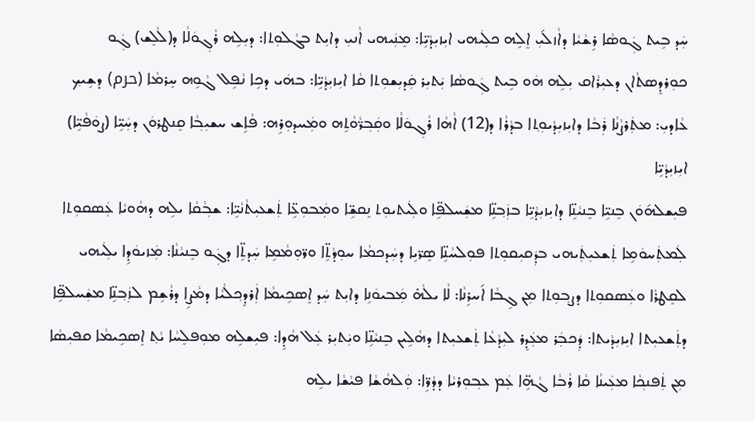ܚܲܕ ܒܹܝܬ ܓܲܘܣܵܐ ܪܹܫܵܝܵܐ ܕܐܵܙܠ݇ܝܼ ܐܸܠܹܗ ܟܠܲܝܗܝ ܐܝܼܙܝܼܕܵܝܹ̈ܐ: ܡܸܢܲܝܗܝ ܐܵܢܝܼ ܕܐܝܼܬ ܒܓܵܠܘܼܬܐ: ܕܝܼܠܹܗ ܪܵܓ݂ܘܿܠܵܐ ܕ(ܠܵܠܸܫ) ܓܲܘ ܟܘܼܪܕܸܣܬܵܐܢ ܕܥܝܼܪܵܐܩ ܝܼܠܹܗ ܗܿܘ ܒܹܝܬ ܓܲܘܣܵܐ ܝܲܬܝܼܪ ܩܲܕܝܼܫܘܼܬܐ ܩܵܐ ܐܝܼܙܝܼܕܵܝܹ̈ܐ: ܒܗܿܝ ܕܟܹܐ ܢܵܦܹܠ ܓܵܘܹܗ ܚܸܪܡܵܐ (حرم) ܕܫܹܝܟ݂ ܥܵܐܕܝܼ: ܡܬܲܪܨܵܢܵܐ ܪܲܒܵܐ ܕܐܝܼܙܝܼܕܵܝܘܼܬ݂ܐ ܒܕܵܪܵܐ ܕ(12) ܐܵܗܵܐ ܪܵܓ݂ܘܿܠܵܐ ܘܩܲܒ݂ܖ̈ܵܘܵܬܹܗ ܘܡܲܚܕܘܼܪܹܗ: ܦܵܐܹܫ ܚܫܝܼܒ݂ܵܐ ܩܸܢܛܪܘܿܢ ܕܚܲܝܹ̈ܐ (ܨܘܿܦܵܝܹ̈ܐ) ܐܝܼܙܝܼܕܵܝܹ̈ܐ
ܦܝܼܫܠܗ݇ܘܿܢ ܒܸܢܝܹ̈ܐ ܒܸܢܝܵܢܹ̈ܐ ܕܐܝܼܙܝܼܕܵܝܹ̈ܐ ܒܙܲܒ݂ܢܹ̈ܐ ܡܫܲܚܠܦܹ̈ܐ ܘܠܲܝܬܝܘܼܬ ܢܸܩܫܹ̈ܐ ܘܡܲܒܘܼܥܹ̈ܐ ܬܲܫܥܝܼܬܵܢܵܝܹ̈ܐ: ܫܒ݂ܵܩܵܐ ܝܠܹܗ ܕܗܵܘܝܵܐ ܥܲܣܩܘܼܬܐ ܠܲܡܬܲܚܘܿܡܹܐ ܬܲܫܥܝܼܬܲܝܗܝ ܒܕܲܩܝܼܩܘܼܬܐ ܦܘܼܠܚܵܢܹ̈ܐ ܣܸܖ̈ܝܹܐ ܕܚܲܕܟܡܵܐ ܚܘܼܕܵܬܹ̈ܐ ܘܖ̈ܘܼܡܵܡܹܐ ܚܲܕܬܹ̈ܐ ܕܓܲܘ ܒܸܢܝܵܢܵܐ: ܡܲܙܝܘܿܕܹܐ ܝܠܲܝܗܝ ܠܩܸܛܪܵܐ ܘܥܲܣܩܘܼܬܐ ܕܨܒ݂ܘܼܬܐ ܡܼܢ ܓܹܒܵܐ ܐ݇ܚܪܹܢܵܐ: ܠܵܐ ܝܠܵܗ̇ ܡܲܒܝܘܿܢܹܐ ܕܐܝܼܬ ܚܲܕ ܐܸܣܟܹܝܡܵܐ ܐܲܪܕܸܟ݂ܠܵܝܵܐ ܕܡܵܨܹܐ ܕܪܵܫܹܡ ܠܙܲܒ݂ܢܹ̈ܐ ܡܫܲܚܠܦܹ̈ܐ ܕܬܲܫܥܝܼܬܐ ܐܝܼܙܝܼܕܵܝܬܐ: ܕܲܟܒܲܪ ܡܥܲܕܸܪ ܠܝܼܕܵܥܵܐ ܬܲܫܥܝܼܬܐ ܕܗܵܠܹܝܢ ܒܸܢܝܵܢܹ̈ܐ ܘܝܲܬܝܼܪ ܥܲܠ ܗܵܕܹܐ: ܦܝܼܫܠܹܗ ܡܘܼܦܠܸܚܵܐ ܝܵܬ݂ ܐܸܣܟܹܝܡܵܐ ܩܦܝܼܣܵܐ ܡܼܢ ܬܲܦܢܟ݂ܵܐ ܡܥܲܝܢܵܐ ܩܵܐ ܪܵܒܵܐ ܓܵܗܹ̈ܐ ܥܲܡ ܥܒ݂ܘܼܪܝܵܐ ܕܕܵܖܹ̈ܐ: ܘܲܠܗܵܫܵܐ ܦܝܵܫܵܐ ܝܠܹܗ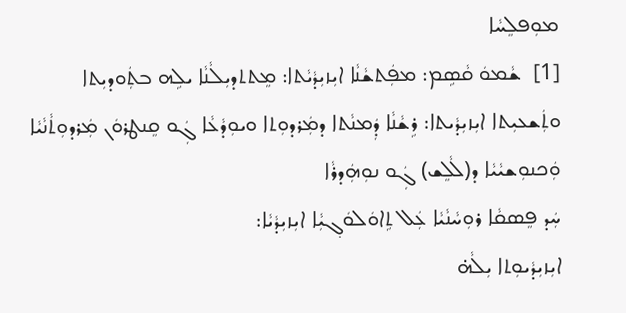ܡܘܼܦܠܸܚܵܐ
[1]  ܫܵܡܘܿ ܩܵܣܹܡ: ܡܦܲܬܫܵܢܵܐ ܐܝܼܙܝܼܕܵܝܵܬܐ: ܡܸܬܬܕܝܼܠܵܢܵܐ ܝܠܹܗ ܒܬܲܘܕܝܼܬܐ ܘܬܲܫܥܝܼܬܐ ܐܝܼܙܝܼܕܵܝܬܐ: ܪܹܫܵܢܵܐ ܕܲܡܢܵܬܐ ܕܡܲܪܕܘܼܬܐ ܘܝܘܼܕܵܥܵܐ ܓܲܘ ܩܸܢܛܪܘܿܢ ܡܲܪܕܘܼܬܵܢܵܝܵܐ ܘܲܟܢܘܼܫܝܵܝܵܐ ܕ(ܠܵܠܸܫ) ܓܲܘ ܢܘܼܗܲܕܪܵܐ
ܚܲܕ ܦܸܣܩܵܐ ܪܘܼܚܵܢܵܝܵܐ ܥܲܠ ܬܹܐܘܿܠܘܿܓ݂ܝܼܵܐ ܐܝܼܙܝܼܕܵܝܵܐ:
ܐܝܼܙܝܼܕܵܝܘܼܬܐ ܝܼܠܵܗ̇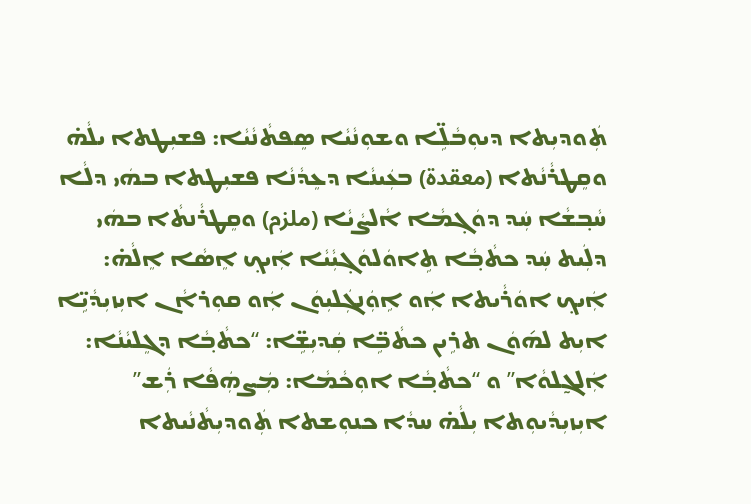ܬܲܘܕܝܼܬܐ ܕܝܘܼܒܵܠܹ̈ܐ ܘܫܘܼܢܵܝܵܐ ܣܸܦܬܵܢܵܝܵܐ: ܦܫܝܼܛܬܐ ܝܠܵܗ̇ ܘܩܸܛܪܵܢܵܬܐ (معقدة) ܒܥܲܝܢܵܐ ܕܥܸܕܵܢܵܐ ܦܫܝܼܛܬܐ ܒܗܿܝ ܕܠܵܐ ܚܵܒ݂ܫܵܐ ܚܲܕ ܕܘܿܓ݂ܡܵܐ ܐܵܠܨܵܝܵܐ (ملزم) ܘܩܸܛܪܵܢܬܵܐ ܒܗܿܝ ܕܠܲܝܬ ܚܲܕ ܟܬܵܒ݂ܵܐ ܬܹܐܘܿܠܘܿܓ݂ܝܼܵܝܵܐ ܐܲܝܟ݂ ܐܸܣܵܐ ܐܸܠܵܗ̇: ܐܲܝܟ݂ ܐܘܿܪܵܝܬܐ ܐܲܘ ܐܹܘܲܢܓܲܠܝܼܘܿܢ ܐܲܘ ܩܘܼܪܐܵܢ ܐܝܼܙܝܼܕܵܝܹ̈ܐ ܐܝܼܬ ܠܗ݇ܘܿܢ ܬܪܹܝܢ ܟܬܵܒܹ̈ܐ ܩܲܕܝܼܫܹ̈ܐ: “ܟܬܵܒ݂ܵܐ ܕܓܸܠܝܵܢܵܐ: ܐܲܠܓ̰ܠܘܵܐ” ܘ “ܟܬܵܒ݂ܵܐ ܐܘܼܟܵܡܵܐ: ܡܲܨܗܲܦܵܐ ܪܲܫ”
ܐܝܼܙܝܼܕܵܝܘܼܬܐ ܝܼܠܵܗ̇ ܚܕܵܐ ܟܢܘܼܫܬܐ ܬܲܘܕܝܼܬܵܢܵܝܬܐ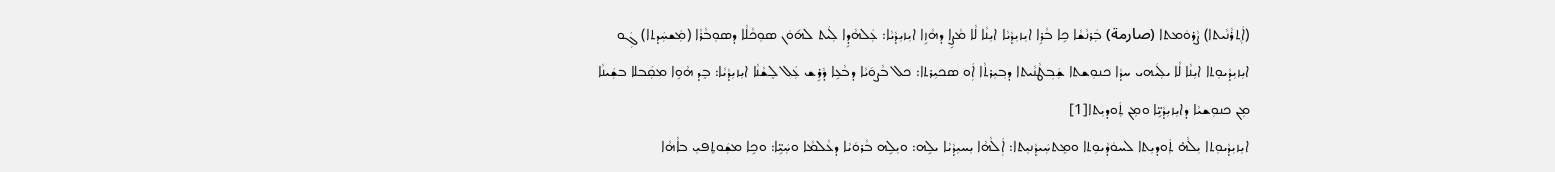(ܐܲܬ݂ܪܵܢܵܝܬܐ) ܨܵܪܘܿܡܬܐ (صارمة) ܒܲܪܢܵܫܵܐ ܟܹܐ ܒܵܪܹܐ ܐܝܼܙܝܼܕܵܝܵܐ ܐܝܼܢܵܐ ܠܵܐ ܡܵܨܹܐ ܕܗܵܙܹܐ ܐܝܼܙܝܼܕܵܝܵܐ: ܥܲܠܗܵܕܹܐ ܠܲܝܬ ܠܗ݇ܘܿܢ ܣܘܼܟܵܠܵܐ ܕܣܘܼܒܵܪܵܐ (ܡܲܫܚܲܕܬܐ) ܓܲܘ ܐܝܼܙܝܼܕܵܝܘܼܬܐ ܐܝܼܢܵܐ ܠܵܐ ܝܠܲܝܗܝ ܚܕܵܐ ܟܢܘܼܫܬܐ ܫܲܒ݂ܛܵܢܵܝܬܐ ܕܒ݂ܝܼܪܬܵܐ ܐܲܘ ܣܟܝܼܪܬܐ: ܟܠ ܒܵܨܘܿܝܵܐ ܕܒܵܥܹܐ ܕܵܪܹܫ ܥܲܠ ܠܸܫܵܢܵܐ ܐܝܼܙܝܼܕܵܝܵܐ: ܒܸܕ ܗܵܘܹܐ ܡܩܲܒܠܐ ܒܫܲܝܢܵܐ ܡܼܢ ܟܢܘܼܫܝܵܐ ܕܐܝܼܙܝܼܕܵܝܹ̈ܐ ܘܡܼܢ ܬܲܘܕܝܼܬܐ[1]
ܐܝܼܙܝܼܕܵܝܘܼܬܐ ܝܼܠܵܗ̇ ܬܲܘܕܝܼܬܐ ܠܚܘܿܕܵܝܘܼܬܐ ܘܡܸܬܚܲܝܕܵܢܝܼܬܐ: ܐܲܠܵܗܵܐ ܝܼܚܝܼܕܵܝܵܐ ܝܠܹܗ: ܘܝܼܠܹܗ ܒܵܪܘܿܝܵܐ ܕܥܵܠܡܵܐ ܘܚܲܝܹ̈ܐ: ܘܟܹܐ ܡܫܲܘܬܸܦܝܼ ܒܐܵܗܵܐ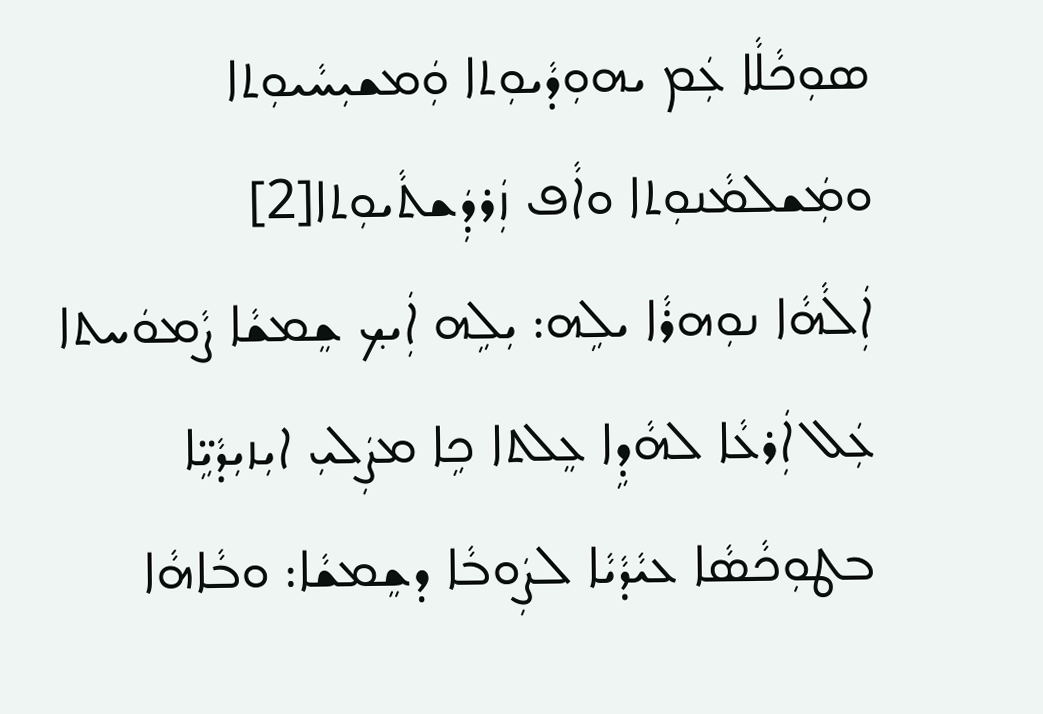ܣܘܼܟܵܠܵܐ ܥܲܡ ܝܗܘܼܕܵܝܘܼܬܐ ܘܲܡܫܝܼܚܵܝܘܼܬܐ ܘܡܲܫܠܡܵܢܘܼܬܐ ܘܐܵܦ ܙܲܪܕܲܫܬܵܝܘܼܬܐ[2]
ܐܲܠܵܗܵܐ ܢܘܼܗܪܵܐ ܝܠܹܗ: ܝܼܠܹܗ ܐܲܝܟ݂ ܫܸܡܫܵܐ ܨܵܡܘܿܚܬܐ ܥܲܠ ܐܲܪܥܵܐ ܠܗܵܕܹܐ ܥܸܠܬܐ ܟܹܐ ܡܨܲܠܝܼ ܐܝܼܙܝܼܕܵܝܹ̈ܐ ܒܛܘܼܟܵܣܵܐ ܥܝܵܕܵܝܵܐ ܠܨܲܘܒܵܐ ܕܫܸܡܫܵܐ: ܘܒܵܐܗܵܐ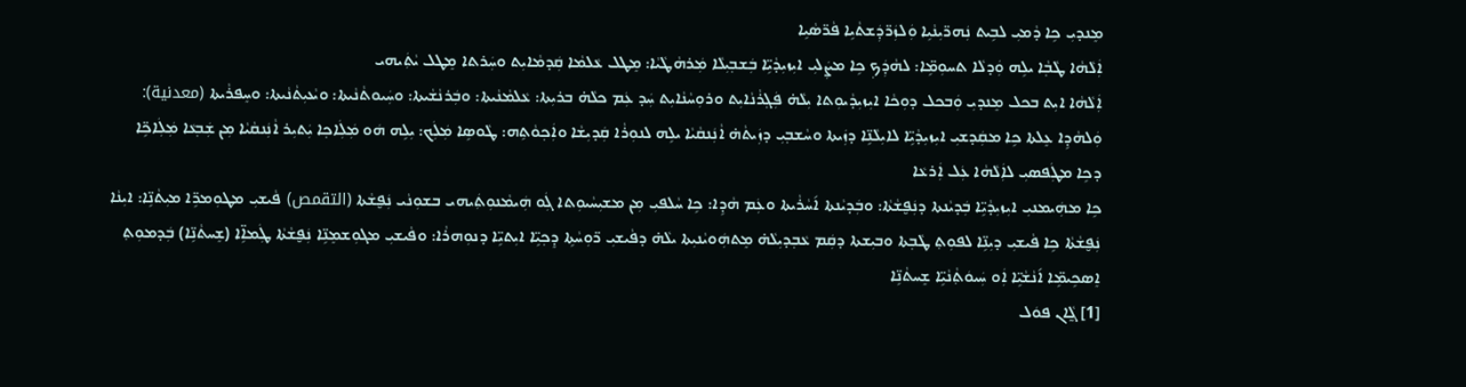ܡܸܢܕܝܼ ܟܹܐ ܕܵܡܝܼ ܠܒܹܝܬ ܢܲܗܖ̈ܝܼܢܵܝܹܐ ܘܲܠܙܲܖ̈ܕܲܫܬܵܝܹܐ ܦܵܖ̈ܣܵܝܹܐ
ܐܲܠܵܗܵܐ ܛܵܒ݂ܵܐ ܝܠܹܗ ܘܲܕܠܵܐ ܬܚܘܼܡܹ̈ܐ: ܠܗܵܕܲܟ݂ ܟܹܐ ܡܨܲܠܝܼ ܐܝܼܙܝܼܕܵܝܹ̈ܐ ܒܲܫܒ݂ܝܼܠܵܐ ܡܲܪܗܵܛܵܝܵܐ: ܡܸܛܠ ܥܵܠܡܵܐ ܩܲܕܡܵܐܝܼܬ ܘܚܲܪܬܐ ܡܸܛܠ ܝܵܬܲܝܗܝ
ܐܲܠܵܗܵܐ ܐܝܼܬ ܒܟܠ ܡܸܢܕܝܼ ܘܲܒܟܠ ܕܘܼܟܵܐ ܐܝܼܙܝܼܕܵܝܘܼܬܐ ܝܼܠܵܗ̇ ܦܲܓ݂ܪܵܢܵܐܝܼܬ ܘܪܘܼܚܵܢܵܐܝܼܬ ܚܲܕ ܥܲܡ ܟܠܵܗ̇ ܒܪܝܼܬܐ: ܥܵܠܡܵܢܵܝܬܐ: ܘܒܲܪܢܵܫܵܝܬܐ: ܘܚܲܝܘܬܵܢܵܝܬܐ: ܘܝܵܥܝܼܬܵܢܵܝܬܐ: ܘܚܸܦܪܵܝܬܐ (معدنية): ܘܲܠܗܵܕܹܐ ܥܸܠܬܐ ܟܹܐ ܡܩܲܕܫܝܼ ܐܝܼܙܝܼܕܵܝܹ̈ܐ ܠܐܝܼܠܵܢܹ̈ܐ ܕܙܲܝܬܐ ܘܚܵܫܒ݂ܝܼ ܕܙܲܝܬܵܗ̇ ܐܵܢܲܢܩܵܝܵܐ ܝܠܹܗ ܠܢܘܼܪܵܐ ܩܲܕܝܼܫܵܐ ܘܐܲܟ݂ܘܵܬܹܗ: ܛܵܘܣܹܐ ܡܲܠܲܟ: ܝܼܠܹܗ ܗܿܘ ܡܲܠܲܐܟ݂ܐ ܝܲܬܝܼܪ ܐܵܢܲܢܩܵܝܵܐ ܡܼܢ ܫܲܒ݂ܥܵܐ ܡܲܠܲܐܟܹ̈ܐ ܕܟܹܐ ܡܛܲܦܣܝܼ ܠܐܲܠܵܗܵܐ ܥܲܠ ܐܲܪܥܵܐ
ܟܹܐ ܡܗܲܝܡܢܝܼ ܐܝܼܙܝܼܕܵܝܹ̈ܐ ܒܲܕܝܵܢܬܐ ܕܢܲܦ̮ܫܵܬܵܐ: ܘܒܲܕܝܵܢܬܐ ܐ݇ܚܵܪܵܝܬܐ ܘܥܲܡ ܗܵܕܹܐ: ܟܹܐ ܚܵܠܦܝܼ ܡܼܢ ܡܫܝܼܚܵܝܘܼܬܐ ܓܲܘ ܗܲܝܡܵܢܘܼܬܲܝܗܝ ܒܫܘܼܢܵܝ ܢܲܦ̮ܫܵܬܐ (التقمص) ܦܵܝܫܝܼ ܡܛܘܼܡܖܹ̈ܐ ܡܝܼܬܵܢܹ̈ܐ: ܐܝܼܢܵܐ ܢܲܦ̮ܫܵܬܵܐ ܟܹܐ ܦܵܝܫܝܼ ܕܝܼܢܹ̈ܐ ܠܦܘܼܬ݂ ܛܵܒ݂ܬܐ ܘܒܝܼܫܬܐ ܕܩܲܡ ܥܵܒ݂ܕܝܼܠܵܗ̇ ܡܸܬܗܲܘܝܵܢܝܼܬܐ ܝܠܵܗ̇ ܕܦܵܝܫܝܼ ܖ̈ܘܼܚܵܬܹܐ ܕܸܟ݂ܝܹ̈ܐ ܐܝܼܬܝܹ̈ܐ ܕܢܘܼܗܪܵܐ: ܘܦܵܝܫܝܼ ܡܓܘܼܫܡܸܢܹ̈ܐ ܢܲܦ̮ܫܵܬܵܐ ܛܲܡܐܹ̈ܐ (ܫܸܚܬܵܢܹ̈ܐ) ܒܲܕܡܘܼܬ݂ ܐܸܣܟܹܝܡܹ̈ܐ ܐ݇ܢܵܫܵܝܹ̈ܐ ܐܲܘ ܚܲܝܘܿܬ݂ܵܢܵܝܹ̈ܐ ܫܸܚܬܵܢܹ̈ܐ
[1] ܓ̰ܵܐܢ ܦܘܿܠ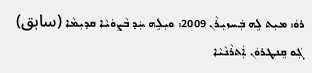ܪܘܿ: ܡܝܼܬ ܠܹܗ ܒܲܚܙܝܼܪܵܢ 2009: ܘܝܼܠܹܗ ܚܲܕ ܒܵܨܘܿܝܵܐ ܩܕܝܼܡܵܐ (سابق) ܓܲܘ ܩܸܢܛܪܘܿܢ ܐܲܬܪܵܢܵܝܵܐ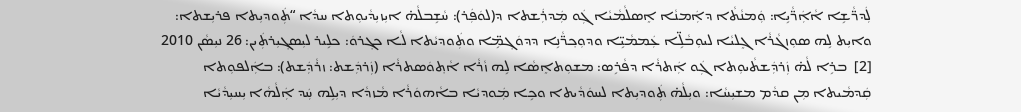ܠܲܕܖ̈ܵܫܹܐ ܐܵܐܲܖ̈ܵܝܹܐ: ܘܲܡܢܵܬܵܐ ܕܐܲܡܢܵܐ ܐܸܣܠܵܡܵܝܵܐ ܓܲܘ ܡܲܕܪܲܫܬܐ ܕ(ܠܘܿܦܲܪ): ܚܵܫܹܒܠܵܗ̇ ܐܝܼܙܝܼܕܵܝܘܼܬܐ ܚܕܵܐ “ܬܲܘܕܝܼܬܐ ܦܪܝܼܫܬܐ: ܘܐܝܼܬ ܠܹܗ ܣܘܼܙܓܵܪܵܐ ܓܸܠܝܵܐ ܠܝܘܼܒܵܠܹ̈ܐ ܥܲܡܡܵܝܹ̈ܐ ܘܕܘܼܟ݂ܖ̈ܵܢܹܐ ܕܕܘܿܓ݂ܡܹ̈ܐ ܘܬܲܘܕܝܵܬܐ ܠܵܐ ܟܓ݂ܪܘܿ: ܟܠܹܝܪ ܠܝܼܣܓ݂ܝܼܪܬܲܝܢ: 26 ܢܝܼܣܵܢ 2010
[2]  ܒܪܹܐ ܠܵܗ̇ ܙܲܪܕܲܫܬܵܝܘܼܬܐ ܓܲܘ ܐܲܬܪܵܐ ܕܦܵܪܹܣ: ܡܫܘܼܬܐܸܣܵܐ ܠܹܗ ܙܵܪܵܐ ܐܵܬ݂ܘܿܣܬܪܵܐ (ܙܲܪܕܲܫܬ: ܙܪܵܕܲܫܬ): ܒܐܲܠܦܘܼܬܐ ܩܲܕܡܵܝܬܐ ܡܼܢ ܩܕܵܡ ܡܫܝܼܚܵܐ: ܘܝܼܠܵܗ̇ ܬܲܘܕܝܼܬܐ ܠܚܘܿܕܵܝܬܐ ܘܟܹܐ ܡܲܘܕܝܵܐ ܒܐܵܗܘܿܪܵܐ ܡܵܙܕܵܐ ܕܝܼܠܹܗ ܚܲܕ ܐܲܠܵܗܵܐ ܝܼܚܝܼܕܵܝܵܐ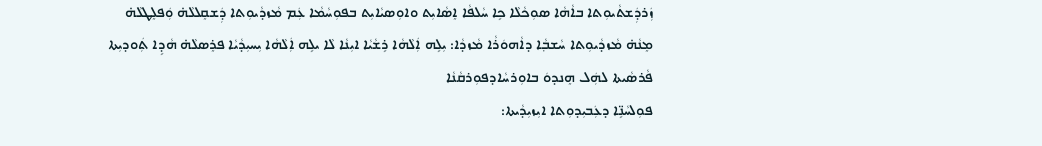ܙܲܪܕܲܫܬܵܝܘܼܬܐ ܒܐܵܗܵܐ ܣܘܼܟܵܠܵܐ ܟܹܐ ܚܵܠܦܵܐ ܐܸܣܵܐܝܼܬ ܘܐܘܼܣܝܵܐܝܼܬ ܒܦܘܼܚܵܡܵܐ ܥܲܡ ܡܵܙܕܵܝܘܼܬܐ ܕܲܫܩܸܠܠܵܗ̇ ܘܲܦܠܸܛܠܵܗ̇ ܡܸܢܵܗ̇ ܡܵܙܕܵܝܘܼܬܐ ܚܵܫܒ݂ܵܐ ܕܐܵܗܘܿܪܵܐ ܡܵܙܕܵܐ: ܝܼܠܹܗ ܐܲܠܵܗܵܐ ܪܹܫܵܝܵܐ ܐܝܼܢܵܐ ܠܵܐ ܝܠܹܗ ܐܲܠܵܗܵܐ ܝܼܚܝܼܕܵܝܵܐ ܦܪܸܣܠܵܗ̇ ܗܵܕܹܐ ܬܲܘܕܝܼܬܐ ܦܵܪܣܵܝܬܐ ܠܗܲܠ ܗܸܢܕܘܿ ܒܐܘܼܪܚܵܐܕܦܘܼܪܩܵܢܵܐ
ܦܘܼܠܚܵܢܹ̈ܐ ܕܥܲܒܝܼܕܘܼܬܐ ܐܝܼܙܝܼܕܵܝܬܐ: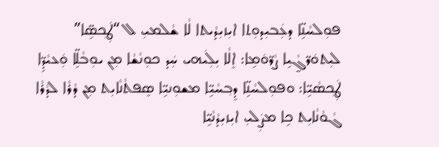ܦܘܼܠܚܵܢܹ̈ܐ ܕܥܲܒܝܼܕܘܼܬܐ ܐܝܼܙܝܼܕܵܝܬܐ ܠܵܐ ܫܵܠܡܝܼ ܠ “ܛܲܟ݂ܣܹ̈ܐ” ܠܝܼܬܘܿܖ̈ܓ̰ܵܝܹܐ ܨܵܖ̈ܘܿܡܹܐ: ܐܸܠܵܐ ܝܼܠܲܝܗܝ ܚܲܕ ܟܘܼܢܵܫܵܐ ܡܼܢ ܝܘܼܒܵܠܹ̈ܐ ܘܲܥܝܵܕܹ̈ܐ ܛܲܟ݂ܣܵܝܹ̈ܐ: ܘܦܘܼܠܚܵܢܹ̈ܐ ܕܸܒ݂ܚܵܝܹ̈ܐ ܡܫܘܼܢܝܹ̈ܐ ܣܸܦܬܵܢܵܐܝܼܬ ܡܼܢ ܕܵܪܵܐ ܠܕܵܪܵܐ
ܓܵܘܵܢܵܐܝܼܬ ܟܹܐ ܡܨܲܠܝܼ ܐܝܼܙܝܼܕܵܢܵܝܹ̈ܐ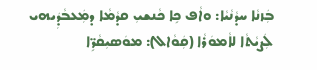ܒܲܙܢܵܐ ܚܕܵܢܵܝܵܐ: ܘܐܵܦ ܟܹܐ ܟܵܢܫܝܼ ܩܕܵܡܵܐ ܕܡܲܥܒܵܕܲܝܗܝ ܠܲܨܝܵܬܵܐ ܠܐܵܡܘܿܪܵܐ (ܩܲܘܵܐܠ): ܡܘܿܣܝܼܩܵܖܹ̈ܐ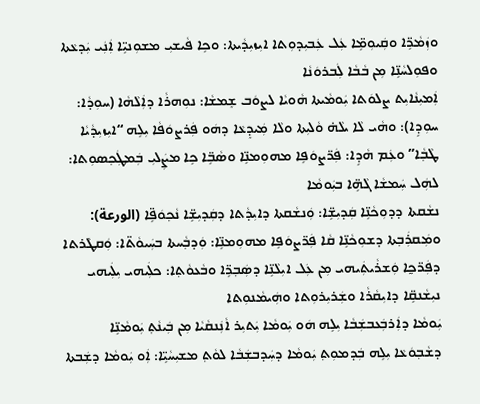ܘܙܲܡܵܖܹ̈ܐ ܘܩܲܝܘܼܡܹ̈ܐ ܥܲܠ ܥܲܒܝܼܕܘܼܬܐ ܐܝܼܙܝܼܕܵܝܬܐ: ܘܟܹܐ ܦܵܝܫܝܼ ܡܫܘܼܢܝܹ̈ܐ ܐܲܢܲܝ ܝܲܕܥܵܬܐ ܘܦܘܼܠܚܵܢܹ̈ܐ ܡܼܢ ܒܵܒܵܐ ܠܲܒܪܘܿܢܵܐ
ܐܲܡܝܼܢܵܐܝܼܬ ܨܠܘܿܬܐ ܝܲܘܡܵܝܬܐ ܗܵܘܝܵܐ ܠܨܘܿܒ ܫܸܡܫܵܐ: ܢܘܼܗܪܵܐ ܕܐܲܠܵܗܵܐ (ܚܘܼܕܵܐ: ܚܘܼܕܹܐ): ܘܗܵܝ ܠܵܐ ܝܠܵܗ̇ ܘܵܠܝܼܬܐ ܘܠܵܐ ܡܲܝܕܸܥܵܐ ܕܗܿܘ ܦܲܪܨܘܿܦܵܐ ܝܼܠܹܗ “ܐܝܼܙܝܼܕܵܝܵܐ ܛܵܒ݂ܵܐ” ܘܥܲܡ ܗܵܕܹܐ: ܦܲܖ̈ܨܘܿܦܹܐ ܡܗܘܼܡܢܹ̈ܐ ܘܣܵܒܹ̈ܐ ܟܹܐ ܡܨܲܠܝܼ ܒܲܡܛܲܟ݂ܣܘܼܬܐ: ܠܗܲܠ ܚܲܡܫܵܐ ܓܵܗܹ̈ܐ ܒܝܲܘܡܵܐ
ܢܫܵܩܬܐ ܕܕܘܼܟܵܢܹ̈ܐ ܩܲܕܝܼܫܹ̈ܐ: ܘܲܢܫܵܩܬܐ ܕܐܝܼܕܵܬܐ ܕܩܲܕܝܼܫܹ̈ܐ ܢܵܟ݂ܘܿܦܹ̈ܐ (الورعة): ܘܡܲܩܪܲܒ݂ܬܐ ܕܫܘܼܟܵܢܹ̈ܐ ܩܵܐ ܦܲܖ̈ܨܘܿܦܹܐ ܡܗܘܼܡܢܹ̈ܐ: ܘܲܕܒ݂ܵܚܬܐ ܒܚܲܝܘܵܬ̈ܐ: ܘܲܩܛܵܪܬܐ ܕܦܲܖ̈ܟ̰ܐ ܘܲܫܪܵܝܬܲܝܗܝ ܡܼܢ ܥܲܠ ܐܝܼܠܵܢܹ̈ܐ ܕܣܲܒ݂ܖܹ̈ܐ ܘܒܵܥܘܵܬ݂ܐ: ܟܠܲܝܗܝ ܝܼܠܲܝܗܝ ܢܝܼܫܵܢܩܹ̈ܐ ܕܐܝܼܩܵܪܵܐ ܘܫܲܪܝܼܪܘܼܬܐ ܘܗܲܝܡܵܢܘܼܬܐ
ܝܲܘܡܵܐ ܕܐܲܪܒܲܥܒܫܲܒܵܐ ܝܼܠܹܗ ܗܿܘ ܝܲܘܡܵܐ ܝܲܬܝܼܪ ܐܵܢܲܢܩܵܝܵܐ ܡܼܢ ܒܲܝܢܵܬ݂ ܝܲܘܡܵܢܹ̈ܐ ܕܫܵܒ݂ܘܿܥܵܐ ܝܼܠܹܗ ܒܲܕܡܘܼܬ݂ ܝܲܘܡܵܐ ܕܚܲܕܒܫܲܒܵܐ ܠܘܵܬ݂ ܡܫܝܼܚܵܝܹ̈ܐ: ܐܲܘ ܝܲܘܡܵܐ ܕܫܲܒܬܐ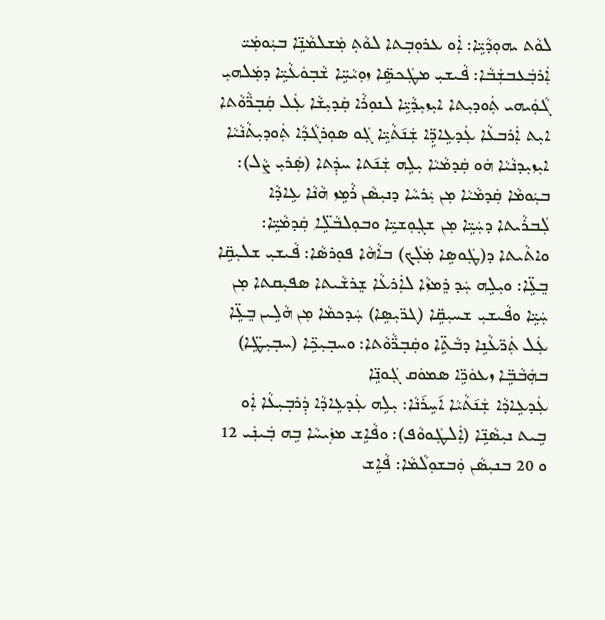ܠܘܵܬ ܝܗܘܼܕܵܝܹ̈ܐ: ܐܲܘ ܥܪܘܼܒ݂ܬܐ ܠܘܵܬ݂ ܡܲܫܠܡܵܢܹ̈ܐ ܒܝܲܘܡܲܝ̈ ܐܲܪܒܲܥܒܫܲܒܵܐ: ܦܵܝܫܝܼ ܡܛܲܟܣܹ̈ܐ ܙܘܼܝܵܚܹ̈ܐ ܫܵܒ݂ܘܿܥܵܝܹ̈ܐ ܕܡܲܠܗܝܼ ܓܵܘܲܝܗܝ ܬܲܘܕܝܼܬܐ ܐܝܼܙܝܼܕܵܝܹ̈ܐ ܠܢܘܼܪܵܐ ܩܲܕܝܼܫܵܐ ܥܲܠ ܩܲܒ݂ܖ̈ܵܘܵܬܐ
ܐܝܼܬ ܐܲܪܒܥܵܐ ܥܲܕܥܹܐܕܹ̈ܐ ܫܲܢ݇ܬܵܝܹ̈ܐ ܓܲܘ ܣܘܼܪܓܵܕܵܐ ܬܲܘܕܝܼܬܵܢܵܝܵܐ ܐܝܼܙܝܼܕܢܵܝܵܐ ܗܿܘ ܩܲܕܡܵܝܵܐ ܝܼܠܹܗ ܫܲܢ݇ܬܐ ܚܕܲܬܐ (ܣܲܪܝܼ ܨܵܠ): ܒܝܲܘܡܵܐ ܩܲܕܡܵܝܵܐ ܡܼܢ ܝܲܪܚܵܐ ܕܢܝܼܣܵܢ ܪܵܡܹܙ ܗܵܢܵܐ ܥܹܐܕܵܐ ܠܲܒܪܵܝܬܐ ܕܚܲܝܹ̈ܐ ܡܼܢ ܫܓ݂ܘܼܫܝܹ̈ܐ ܘܒܘܼܠܒܵܠܹ̈ܐ ܩܲܕܡܵܝܹ̈ܐ: ܘܐܬܵܝܬܐ ܕ(ܛܲܘܣܹܐ ܡܲܠܲܟ) ܒܐܵܗܵܐ ܦܘܼܪܣܵܐ: ܦܵܝܫܝܼ ܫܠܝܼܩܹ̈ܐ ܒܸܥܹ̈ܐ: ܘܝܼܠܹܗ ܚܲܕ ܪܸܡܙܵܐ ܠܐܲܪܥܵܐ ܫܸܪܫܵܝܬܐ ܣܦܝܼܩܬܐ ܡܼܢ ܚܲܝܹ̈ܐ ܘܦܵܝܫܝܼ ܫܚܝܼܩܹ̈ܐ (ܓܖ̈ܝܼܣܹܐ) ܚܲܕܟܡܵܐ ܡܼܢ ܗܵܠܹܝܢ ܒܸܥܹ̈ܐ ܥܲܠ ܬܲܖ̈ܥܵܢܹܐ ܕܒܵܬܹ̈ܐ ܘܩܲܒ݂ܖ̈ܵܘܵܬܐ: ܘܚܒ݂ܝܼܟܹ̈ܐ (ܚܒ݂ܝܼܛܹ̈ܐ) ܒܗܲܒܵܒܹ̈ܐ ܙܥܘܿܖܹ̈ܐ ܣܡܘܿܩ ܓܲܘܢܹ̈ܐ
ܥܲܕܥܹܐܕܵܐ ܫܲܢ݇ܬܵܝܵܐ ܐ݇ܚܹܪ݇ܢܵܐ: ܝܼܠܹܗ ܥܲܕܥܹܐܕܵܐ ܕܲܪܒ݂ܝܼܥܵܐ ܐܲܘ ܒܹܝܬ ܢܝܼܣܵܢܹ̈ܐ (ܐܲܠܛܲܘܘܵܦ): ܘܦܵܐܹܫ ܡܙܲܝܚܵܐ ܒܹܗ ܒܲܝܢܲܝ 12 ܘ 20 ܒܢܝܼܣܵܢ ܘܲܒܫܘܼܠܵܡܵܐ: ܦܵܐܹܫ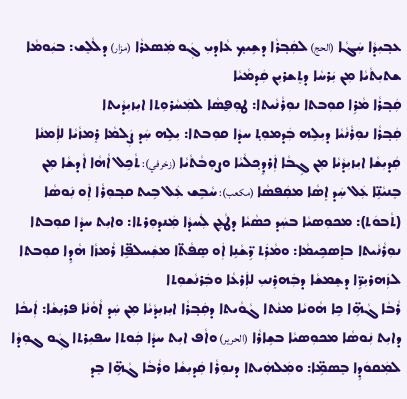ܥܒ݂ܝܼܕܵܐ ܚܲܓܵܐ (الحج) ܠܩܲܒ݂ܪܵܐ ܕܫܹܝܟ݂ ܥܵܐܕܝܼ ܓܲܘ ܡܲܣܥܪܵܐ (مزار) ܕܠܵܠܸܫ: ܒܝܲܘܡܵܐ ܫܬܝܼܬܵܝܵܐ ܡܼܢ ܝܲܪܚܵܐ ܕܬܸܫܪܝܼܢ ܩܲܕܡܵܝܵܐ
ܩܲܒ݂ܪܵܐ ܡܵܪܹܐ ܩܘܼܒܬܐ ܢܘܼܪܵܢܵܝܬܐ: ܛܘܼܦ̮ܣܵܐ ܠܡܲܚܵܪܘܼܬܐ ܐܝܼܙܝܼܕܵܝܬܐ
ܩܲܒ݂ܪܵܐ ܢܘܼܪܵܢܵܝܵܐ ܕܝܼܠܹܗ ܒܲܕܡܘܼܬ݂ ܚܕܵܐ ܩܘܼܒܬܐ: ܝܼܠܹܗ ܚܲܕ ܨܲܠܡܵܐ ܪܸܡܙܵܝܵܐ ܠܐܲܡܢܵܐ ܩܲܕܝܼܫܵܐ ܐܝܼܙܝܼܕܵܝܵܐ ܡܼܢ ܓܹܒܵܐ ܐܲܪܕܸܟ݂ܠܵܝܵܐ ܘܨܘܼܒܵܬܵܝܵܐ (زخرفي): ܬܵܟܹܠ ܐܵܗܵܐ ܐܵܕܫܵܐ ܡܼܢ ܒܸܢܝܵܢܹ̈ܐ ܥܲܠ ܚܲܕ ܐܸܣܵܐ ܡܩܲܦܣܵܐ (مكعب): ܚܵܒܹܫ ܥܲܠ ܒܹܝܬ ܩܒ݂ܘܼܪܵܐ ܐܲܘ ܢܲܘܣܵܐ (ܬܵܒܘܿܬ): ܡܟܘܼܣܝܵܐ ܒܚܲܕ ܟܣܵܝܵܐ ܕܛܵܥܹܢ ܠܲܚܕܵܐ ܡܲܢܕܘܼܪܬܐ: ܘܐܝܼܬ ܚܕܵܐ ܩܘܼܒܬܐ ܢܘܼܪܵܢܵܝܬܐ ܒܐܸܣܟܹܝܡܵܐ: ܘܡܵܪܲܬ ܖܹ̈ܫܵܢܹܐ ܐܲܘ ܣܸܦܵܬ̈ܐ ܡܫܲܚܠܦܹ̈ܐ ܪܵܡܙܵܐ ܗܵܕܹܐ ܩܘܼܒܬܐ ܠܙܲܗܪܝܼܖܹ̈ܐ ܕܫܸܡܫܵܐ ܕܒܲܗܪܸܢܝܼ ܠܐܲܪܥܵܐ ܘܒܲܪܢܵܫܘܼܬܐ
ܪܵܒܵܐ ܓܵܗܹ̈ܐ ܟܹܐ ܗܵܘܝܵܐ ܡܢܵܬܐ ܓܵܘܵܝܬܐ ܕܩܲܒ݂ܪܵܐ ܐܝܼܙܝܼܕܵܝܵܐ ܡܼܢ ܚܲܕ ܐܵܘܵܢܵܐ ܦܪܝܼܫܵܐ: ܐܲܝܟܵܐ ܕܐܝܼܬ ܢܲܘܣܵܐ ܡܟܘܼܣܝܵܐ ܒܫܹܐܪܵܐ (الحرير) ܘܐܵܦ ܐܝܼܬ ܚܕܵܐ ܟܲܘܬܐ ܚܦܝܼܪܬܐ ܓܲܘ ܓܘܼܕܵܐ ܠܡܲܩܘܿܕܹܐ ܒܸܣܡܹ̈ܐ: ܘܡܲܠܗܲܝܬܐ ܕܢܘܼܪܵܐ ܩܲܕܝܼܫܵܐ ܘܪܵܒܵܐ ܓܵܗܹ̈ܐ ܒܸܕ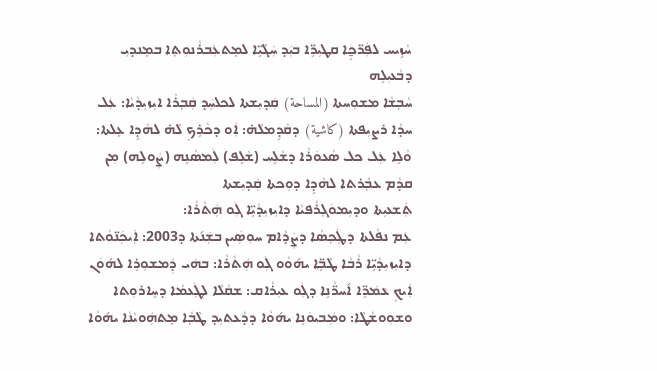ܚܵܙܹܝܚ ܠܦܲܖ̈ܟ̰ܹܐ ܩܛܝܼܖܹ̈ܐ ܒܝܲܕ ܚܲܓܵܝܹ̈ܐ ܠܡܸܬܥܲܒܪܵܢܘܼܬ݂ܐ ܒܡܸܢܕܝܼ ܕܒܵܥܝܼܠܹܗ
ܚܵܒ݂ܫܵܐ ܡܫܘܼܚܬܐ (المساحة) ܩܲܕܝܼܫܬܐ ܠܟܠܚܲܕ ܩܲܒ݂ܪܵܐ ܐܝܼܙܝܼܕܵܝܵܐ: ܥܲܠ ܚܕܵܐ ܪܨܝܼܦܬܐ (كاشية) ܕܩܵܕܹܡܠܵܗ̇: ܐܲܘ ܕܟܵܪܹܟ݂ ܠܵܗ̇ ܠܗܵܕܹܐ ܥܸܠܬܐ: ܘܵܠܹܐ ܥܲܠ ܟܠ ܣܵܥܘܿܪܵܐ ܕܫܵܠܹܚ (ܫܵܠܹܦ) ܠܲܡܣܵܢܹܗ (ܨܲܘܠܹܗ) ܡܼܢ ܩܕܵܡ ܥܒ݂ܵܪܬܐ ܠܗܵܕܹܐ ܕܘܼܟܬܐ ܩܲܕܝܼܫܬܐ
ܬܲܫܥܝܼܬܐ ܘܕܝܼܡܘܿܓ݂ܪܵܦܝܵܐ ܕܐܝܼܙܝܼܕܵܝܹ̈ܐ ܓܲܘ ܗܲܬܵܪܵܐ:
ܥܲܡ ܢܦܵܠܬܐ ܕܛܲܟ݂ܣܵܐ ܕܨܲܕܵܐܡ ܚܘܼܣܲܝܢ ܒܫܲܢ݇ܬܐ ܕ2003: ܐܲܝܟܲܢ̈ܘܵܬܐ ܕܐܝܼܙܝܼܕܵܝܹ̈ܐ ܪܵܒܵܐ ܛܵܒ݂ܹ̈ܐ ܝܗ݇ܘܵܘ ܓܲܘ ܗܲܬܵܪܵܐ: ܒܗܿܝ ܕܲܡܫܘܼܪܹܐ ܠܗ݇ܘܿܢ ܐܲܝܟ݂ ܥܵܡܿܖܹ̈ܐ ܐ݇ܚܖ̈ܵܢܹܐ ܕܓܲܘ ܥܝܼܪܵܐܩ: ܫܩܵܠܵܐ ܠܛܲܥܡܵܐ ܕܚܹܐܪܘܼܬܐ ܘܫܘܼܘܫܵܛܵܐ: ܘܡܲܒܝܘܿܢܹܐ ܝܗ݇ܘܵܐ ܕܕܵܥܬܝܼܕ ܛܵܒ݂ܵܐ ܡܸܬܗܲܘܝܵܢܵܐ ܝܗ݇ܘܵܐ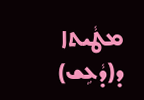ܡܛܵܝܬܐ ܕ(ܕܵܥܹܫ)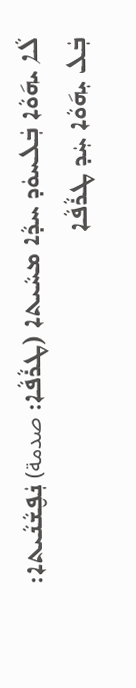ܠܵܐ ܝܗ݇ܘܵܐ ܒܲܠܚܘܿܕ ܚܕܵܐ ܡܚܵܝܬܐ (ܛܪܵܦܵܐ: صدمة) ܢܲܦ̮ܫܵܢܵܝܬܐ: ܒܲܠ ܝܼܗ݇ܘܵܐ ܚܲܕ ܛܪܵܦܵܐ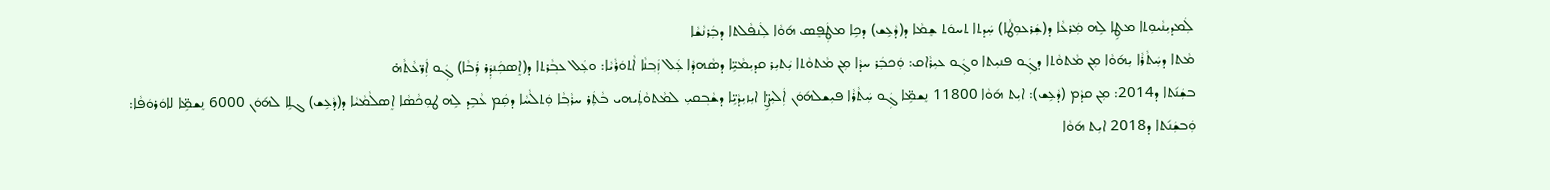ܠܲܡܕܝܼܢܵܝܘܼܬܐ ܡܛܹܐ ܠܹܗ ܡܲܪܥܵܐ ܕ(ܫܲܪܥܘܼܛܵܐ) ܚܲܕܬܐ ܬܚܘܿܬ ܫܸܡܵܐ ܕ(ܕܵܥܹܫ) ܕܟܹܐ ܡܛܲܦܸܣ ܗ݇ܘܵܐ ܠܲܢܦܵܠܬܐ ܕܒܲܪܢܵܫܵܐ
ܡܵܬܐ ܕܚܲܬܵܪܵܐ ܝܼܗ݇ܘܵܐ ܡܼܢ ܡܵܬܘܵܬܐ ܕܓܲܘ ܦܢܝܼܬܐ ܘܓܲܘ ܥܝܼܪܵܐܩ: ܘܲܟܒܲܪ ܚܕܵܐ ܡܼܢ ܡܵܬܘܵܬܐ ܝܲܬܝܼܪ ܩܕܝܼܡܵܝܹ̈ܐ ܕܣܵܗܕܵܐ ܥܲܠ ܙܲܒ݂ܢܵܐ ܐܵܬܘܿܪܵܝܵܐ: ܘܥܲܠ ܥܒ݂ܵܪܬܐ ܕ(ܐܸܣܟܲܢܕܲܪ ܪܲܒܵܐ) ܓܲܘ ܐܲܖ̈ܥܵܬܵܗ̇
ܒܫܲܢ݇ܬܐ ܕ2014: ܡܼܢ ܩܕܵܡ (ܕܵܥܹܫ): ܐܝܼܬ ܗ݇ܘܵܐ 11800 ܢܸܫܡܹ̈ܐ ܓܲܘ ܚܲܬܵܪܵܐ ܦܝܼܫܠܗ݇ܘܿܢ ܐܲܠܝܼܨܹ̈ܐ ܐܝܼܙܝܼܕܵܝܹ̈ܐ ܕܫܵܒ݂ܩܝܼ ܠܡܵܬܘܵܬܲܝܗܝ ܒܵܬܲܪ ܚܪܵܒ݂ܵܐ ܘܲܬܠܵܚܵܐ ܕܩܲܡ ܥܵܒܹܕ ܠܹܗ ܛܘܼܟܵܣܵܐ ܐܸܣܠܵܡܵܝܵܐ ܕ(ܕܵܥܹܫ) ܓܠܹܐ ܠܗ݇ܘܿܢ 6000 ܢܸܫܡܹ̈ܐ ܠܐܘܿܪܘܿܦܵܐ: ܘܲܒܫܲܢ݇ܬܐ ܕ2018 ܐܝܼܬ ܗ݇ܘܵܐ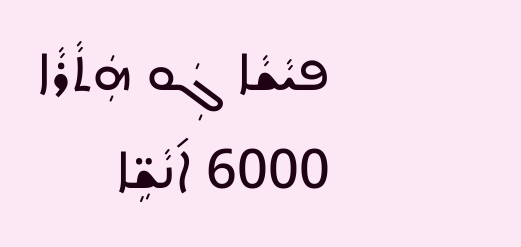ܦܝܵܫܵܐ ܓܲܘ ܗܲܬܵܪܵܐ 6000 ܐ݇ܢܵܫܹ̈ܐ